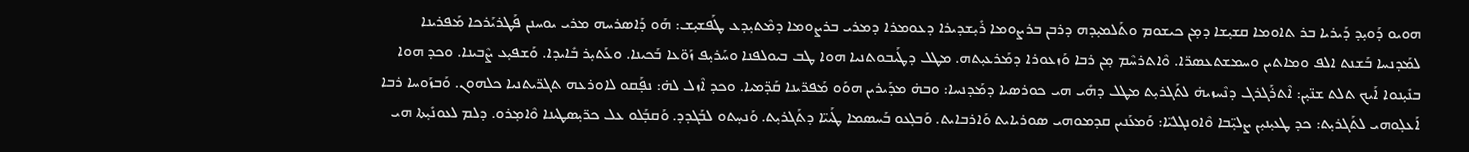ܗܘܝܘ ܕܰܘܝ̣ܕ ܕܰܝܪܝܐ ܒܪ ܬܐܘܡܐ ܩܫܝ̣ܫܐ ܕܡ̣ܢ ܟܝܫܘܡ ܘܬܰܠܡܝ̣ܕܗ ܕܪܒܢ ܒܪܨܘܡܐ ܪܺܝ̣ܫܕܝܪܐ ܕܥܘܡܪܐ ܕܡܪܝ ܒܪܨܘܡܐ ܕܡܶܬܝ̣ܕܥ ܛܰܦܫܝ̣ܫ: ܗܰܘ ܕܰܐܣܪܚܗ ܡܪܝ ܝܘܚܢܢ ܦܰܛܪܝܰܪܟܐ ܡܰܦܪܝܢܐ ܠܡܰܕܢܚܐ ܒܰܫܢܬ ܐܠܦ ܘܡܐܬܝܢ ܘܚܡܫܬܥܣܪ̈ܐ. ܘܶܐܬܪܚܶܡ ܡ̣ܢ ܪܒܐ ܘܰܙܥܘܪܐ ܕܡܰܪܥܝ̣ܬܗ. ܡܛܠ ܕܛܰܝܒܘܬܢܝܐ ܗܘܐ ܛܒ ܒܝܘܠܦܢܐ ܘܚܰܪܝ̣ܦ ܙܰܘ̈ܥܐ ܒܰܟܝܢܐ. ܘܥܰܬܝ̣ܪ ܒܺܐܝܕܐ. ܘܰܫܦܝ̣ܥ ܨܶܒܝܢܐ. ܘܟܕ ܗܘܐ ܒܢܺܝ̣ܢܘܐ ܐܰܝܟ ܬܠܬ ܫܢ̈ܝ̣ܢ: ܐܶܬܪܰܓܪܓ ܕܢܶܚܙܝܗ̇ ܠܬܰܓܪܝ̣ܬ ܡܛܠ ܕܗܺܝ ܗܝ ܟܘܪܣܝܐ ܕܡܰܕܢܚܐ: ܘܒܗ̇ ܡܕܰܝܪܝܢ ܗܘܰܘ ܡܰܦܪ̈ܝܢܐ ܩܰܕ̈ܡܝܐ. ܘܟܕ ܐܶܙܠ ܠܗ̇: ܢܦ̣ܰܩܘ ܠܐܘܪܥܗ ܬܓܪ̈ܝܬܢܝܐ ܟܠܗܘܢ. ܘܰܒܙܰܘܚܐ ܪܒܐ ܐܰܥܠ̣ܘܗܝ ܠܬܰܓܪܝ̣ܬ: ܟܕ ܛܥܝ̣ܢܝ̣ܢ ܨܠܝ̣̈ܒܐ ܘܶܐܘܢܓܠܝ̈ܐ: ܘܰܡܥܰܢܝܢ ܩܕܡܘܗܝ ܣܘܪܝܐܝܬ ܘܰܐܪܒܐܝܬ. ܘܰܒܠ̣ܥܘ ܒܰܚܣܡܐ ܛܰܝܝ̈ܐ ܕܬܰܓܪܝ̣ܬ. ܘܰܢܚ̣ܬܘ ܠܒܰܓܕܕ. ܘܰܩܒ̣ܰܠܘ ܥܠ ܟܪ̈ܝ̣ܣܛܝܢܐ ܘܶܐܡ̣ܪܘ. ܕܠܡ ܠܥܘܢܺܝ̣ܬܐ ܗܝ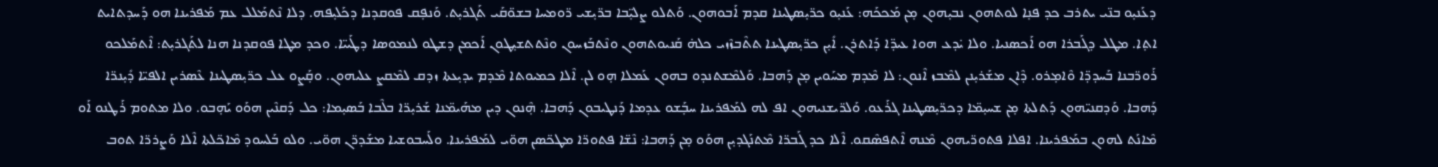ܕܥܰܢܝ̣ܘ ܒܢ̈ܝ ܝܬܪܒ ܟܕ ܦܢ̣ܐ ܠܘܬܗܘܢ ܢܒܝ̣ܗܘܢ ܡ̣ܢ ܡܰܟܟܰܗ: ܥܰܢܝ̣ܘ ܟܪ̈ܝ̣ܣܛܝܢܐ ܩܕܡ ܐܰܒܘܗܘܢ. ܘܰܬܠܘ ܨܠܝ̣̈ܒܐ ܒܪ̈ܝ̣ܫܝ ܪ̈ܘܡܚܐ ܒܫܘ̈ܩܰܝ ܬܰܓܪܝ̣ܬ. ܘܰܢܦ̣ܩ ܦܘܩܕܢܐ ܕܟܰܠܝ̣ܦܗ. ܕܠܐ ܢܶܬܡܰܠܠ ܥܡ ܡܰܦܪܝܢܐ ܗܘ ܕܰܚܕܬܐܝܬ ܐܬ̣ܐ. ܡܛܠ ܕܓܰܒܪܐ ܗܘ ܐܰܟܣܢܝܐ. ܘܠܐ ܝ̇ܕܥ ܗܘܐ ܥܝܕ̈ܐ ܕܰܐܬܪܢ. ܐܺܝ̣ܢ ܟܪ̈ܝ̣ܣܛܝܢܐ ܬܬܶܒܙܶܙܝ ܟܠܗ̇ ܩܰܢܝܘܬܗܘܢ ܘܢܶܬܒܰܙܚܘܢ ܘܢܶܬܬܫܝ̣ܛܘܢ ܐܰܟܡܢ ܕܫܛܘ ܠܢܡܘܣܐ ܕܛܰܝܝ̈ܐ. ܘܟܕ ܡܛܐ ܦܘܩܕܢܐ ܗܢܐ ܠܬܰܓܪܝ̣ܬ: ܐܶܬܡܰܠܟܘ ܪܰܘܪ̈ܒܢܐ ܒܰܚܕܕ̈ܐ ܘܶܐܡ̣ܪܘ. ܕܶܐܢ ܡܫܰܪܝ̣ܢܢ ܠܡܶܒܙ ܐܶܢܘܢ: ܠܐ ܡܶܕܡ ܡܚܰܘܝܢ ܡ̣ܢ ܕܰܗܒܐ. ܘܰܠܡܶܫܬܢܕܘ ܒܗܘܢ ܥܰܡܠܐ ܗ̣ܘ ܠܢ. ܐܶܠܐ ܟܡܝܘܬܐ ܡܶܕܡ ܝܕܝ̣ܥܬܐ ܙܕܩ ܠܡܶܩܨ ܥܠܝܗܘܢ. ܘܩ̣ܰܨܘ ܥܠ ܟܪ̈ܝ̣ܣܛܝܢܐ ܥܶܣܪܝܢ ܐܠܦܝ̈ܐ ܕܺܝ̣ܢܪ̈ܐ ܕܰܗܒܐ. ܘܰܕܩܢܝ̈ܗܘܢ ܕܰܬܠܬܐ ܡ̣ܢ ܫܚܝ̣ܡ̈ܐ ܕܟܪ̈ܝ̣ܣܛܝܢܐ ܓܪܰܥܘ. ܘܰܠܪ̈ܝܫܢܝܗܘܢ ܐܦ ܠܗ ܠܡܰܦܪܝܢܐ ܚܒ̣ܰܫܘ ܥܕܡܐ ܕܰܢܛܝܒܘܢ ܕܰܗܒܐ. ܗ̣ܶܢܘܢ ܕܝܢ ܡܗܰܝܡ̈ܢܐ ܫܰܪܝ̣ܪ̈ܐ ܒܠܶܒܐ ܒܰܣܝ̣ܡܐ: ܟܠ ܕܰܩܢܶܝܢ ܗܘܰܘ ܝܰܗ̣ܒܘ. ܘܠܐ ܡܬܘܡ ܪܰܛܢܘ ܐܰܘ ܡܶܐܢܰܬ ܠܗܘܢ ܒܡܰܦܪܝܢܐ. ܐܦܠܐ ܦܬܘܪ̈ܝܗܘܢ ܡܶܢܗ ܐܶܬܦܣܶܩܘ. ܐܶܠܐ ܟܕ ܓܰܒܪ̈ܐ ܡܶܬܢܰܓܕܝ̣ܢ ܗܘܰܘ ܡ̣ܢ ܕܰܗܒܐ: ܢܶܫ̈ܐ ܦܬܘܪ̈ܐ ܡܛܟ̈ܣܢ ܗܘ̈ܝ ܠܡܰܦܪܝܢܐ. ܘܠܰܚܒܘܫܝܐ ܡܫܰܕܪ̈ܢ ܗܘ̈ܝ. ܘܠܘ ܒܰܠܚܘܕ ܡܶܐܟ̈ܠܬܐ ܐܶܠܐ ܘܰܨܪܪ̈ܐ ܬܘܒ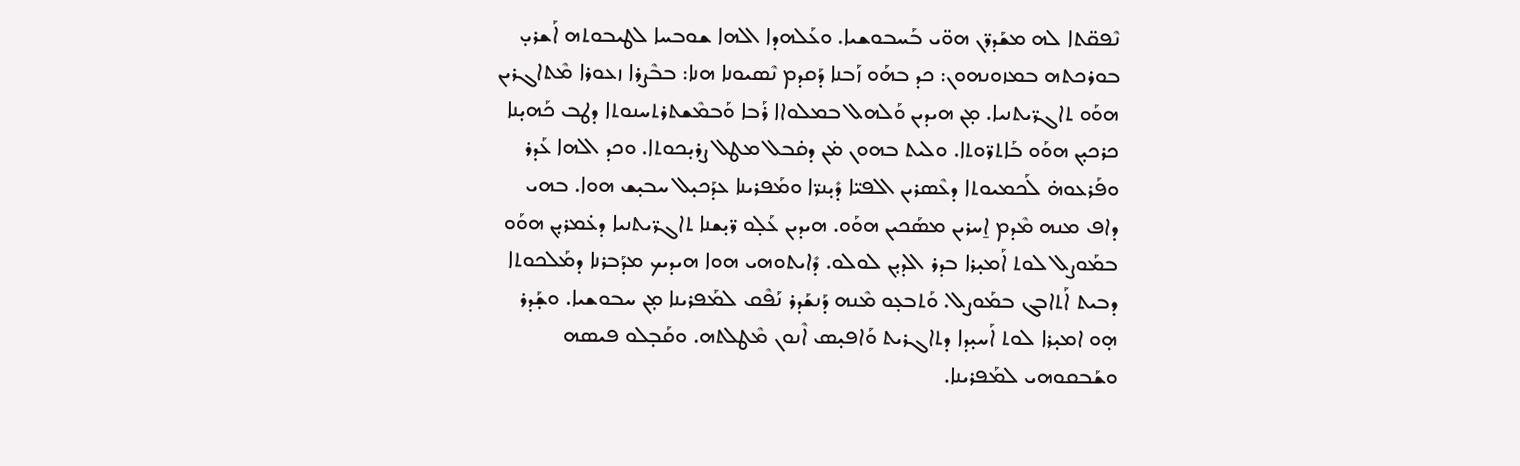ܢܶܦܩ̈ܬܐ ܠܗ ܡܫܰܕܪ̈ܢ ܗܘ̈ܝ ܒܰܚܒܘܫܝܐ. ܘܥܰܠܗܕܐ ܐܠܗܐ ܫܘܒܚܐ ܠܛܝܒܘܬܗ ܐܰܫܪܝ̣ ܒܘܪܟܬܗ ܒܡܙܘܢܗܘܢ: ܟܕ ܒܗܰܘ ܙܰܒܢܐ ܕܰܩܕܡ ܢܶܣܝܘܢܐ ܗܢܐ: ܒܒܶܨܪܐ ܙܥܘܪܐ ܡܶܬܐܓܪܝܢ ܗܘܰܘ ܬܐܓܪ̈ܝܬܢܝܐ. ܡ̣ܢ ܗܝܕܝܢ ܘܰܠܗܠ ܒܡܠܘܐܐ ܪܰܒܐ ܘܰܒܡܶܫܬܪܬܚܢܘܬܐ ܕܛܒ ܟܰܗܝ̣ܢܐ ܟܪܟܝ̣ܢ ܗܘܰܘ ܒܰܐܬܪ̈ܘܬܐ. ܘܠܝܬ ܒܗܘܢ ܡ̇ܢ ܕܩ̇ܒܠ ܡܛܠ ܨܪܝ̣ܟܘܬܐ. ܘܟܕ ܐܠܗܐ ܥܰܕܪ ܘܦܰܪܥܘܗ̇ ܠܰܟܡܝܘܬܐ ܕܥܶܣܪܝܢ ܐܠܦܝ̈ܐ ܕܺܝ̣ܢܪ̈ܐ ܘܡܰܦܪܝܢܐ ܥܕܰܟܝ̣ܠ ܚܒܝ̣ܫ ܗܘܐ. ܒܗܝ ܕܐܦ ܡܢܗ ܡܶܕܡ ܐ̱ܚܪܝܢ ܡܣܰܟܝܢ ܗܘܰܘ. ܗܝܕܝܢ ܥܰܠ̣ܘ ܪ̈ܝ̣ܫܢܐ ܬܐܓܪ̈ܝܬܢܝܐ ܕܥ̇ܡܪܝ̣ܢ ܗܘܰܘ ܒܡܰܘܨܠ ܠܘܬ ܐܰܡܝ̣ܪܐ ܒܕܪ ܐܠܕܝ̣ܢ ܠܘܠܘ. ܕܺܐܝܬܘܗܝ ܗܘܐ ܗܝܕܝܟ ܡܕܰܒܪܢܐ ܕܡܰܠܟܘܬܐ ܕܒܝܬ ܐܰܬܐܒܓ ܒܡܰܘܨܠ. ܘܰܬܒܥ̣ܘ ܡܶܢܗ ܕܰܢܫܰܕܪ ܢܰܦܶܩ ܠܡܰܦܪܝܢܐ ܡ̣ܢ ܚܒܘܫܝܐ. ܘܫ̣ܰܕܪ ܗ̣ܘ ܐܡܝ̣ܪܐ ܠܘܬ ܐܰܚܝ̣ܕܐ ܕܬܐܓܪܝܬ ܘܰܐܦܝ̣ܣ ܐܶܢܘܢ ܡܶܛܠܬܗ. ܘܩܰܒ̣ܠܘ ܦܝܣܗ ܘܫܰܒܩܘܗܝ ܠܡܰܦܪܝܢܐ.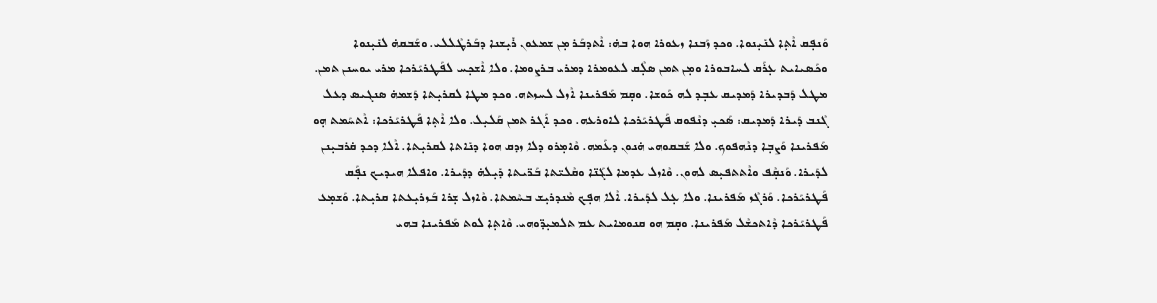ܘܰܢܦ̣ܩ ܐܶܬ̣ܐ ܠܢܺܝ̣ܢܘܐ. ܘܟܕ ܙܰܒܢܐ ܙܥܘܪܐ ܗܘܐ ܒܗ̇: ܐܶܬܕܒܰܪ ܡ̣ܢ ܫܡܥܘܢ ܪܺܝ̣ܫܢܐ ܕܒܰܪܛܶܠܠܝ. ܘܫܰܒܩܗ̇ ܠܢܺܝ̣ܢܘܐ ܘܟܰܣܝܐܝܬ ܥ̣ܪܰܩ ܠܚܐܒܘܪܐ ܘܡ̣ܢ ܬܡܢ ܣܠ̣ܶܩ ܠܥܘܡܪܐ ܕܡܪܝ ܒܪܨܘܡܐ. ܘܠܐ ܐܶܫܟ̣ܚ ܠܦܰܛܪܝܰܪܟܐ ܡܪܝ ܝܘܚܢܢ ܬܡܢ. ܡܛܠ ܕܰܒܕܝܪܐ ܕܰܡܕܝܩ ܥܒ̣ܕ ܠܗ ܟܰܘܫܐ. ܘܩ̣ܡ ܡܰܦܪܝܢܐ ܐܶܙܠ ܠܚܙܬܗ. ܘܟܕ ܡܛܐ ܠܩܪܝ̣ܬܐ ܕܰܫܡܗ̇ ܣܢܓܝܣ ܕܥܠ ܓܶܢܒ ܕܰܝܪܐ ܕܰܡܕܝܩ: ܣܰܟܝ̣ ܕܢܶܦܘܩ ܦܰܛܪܝܰܪܟܐ ܠܐܘܪܥܗ. ܘܟܕ ܐܰܓܪ ܬܡܢ ܩܰܠܝ̣ܠ. ܘܠܐ ܐܶܬ̣ܐ ܦܰܛܪܝܰܪܟܐ: ܐܶܬܚܰܡܬ ܗ̣ܘ ܡܰܦܪܝܢܐ ܘܰܨܒ̣ܐ ܕܢܶܗܦܘܟ. ܘܠܐ ܫܰܒܩܘܗܝ ܗ̇ܢܘܢ ܕܥܰܡܗ. ܘܶܐܡ̣ܪܘ ܕܠܐ ܙܕܩ ܗܘܐ ܕܢܺܐܬܐ ܠܩܪܝ̣ܬܐ. ܐܶܠܐ ܕܟܕ ܩ̇ܪܒܝ̣ܢܢ ܠܕܰܝܪܐ. ܘܰܢܩ̣ܶܦ ܘܐܶܬܬܦܝ̣ܣ ܠܗܘܢ. ܘܶܐܙܠ ܥܕܡܐ ܠܓܰܢ̈ܐ ܘܩܶܠܝ̈ܬܐ ܒܰܪ̈ܝܬܐ ܕܺܝ̣ܠܗ̇ ܕܕܰܝܪܐ. ܘܐܦܠܐ ܗܝܕܝܟ ܢܦ̣ܰܩ ܦܰܛܪܝܰܪܟܐ. ܘܰܪܓܶܙ ܡܰܦܪܝܢܐ. ܘܠܐ ܥ̣ܠ ܠܕܰܝܪܐ. ܐܶܠܐ ܗܦ̣ܟ ܡܶܢܕܪܝ̣ܫ ܒܚܶܡܬܐ. ܘܶܐܙܠ ܫ̣ܪܐ ܒܰܙܪܝ̣ܥܬܐ ܩܪܝ̣ܬܐ. ܘܰܫܡ̣ܥ ܦܰܛܪܝܰܪܟܐ ܕܶܐܬܟܫܶܠ ܡܰܦܪܝܢܐ. ܘܩ̣ܡ ܗܘ ܩܢܘܡܐܝܬ ܥܡ ܬܠܡܝ̣ܕ̈ܘܗܝ. ܘܶܐܬ̣ܐ ܠܘܬ ܡܰܦܪܝܢܐ ܒܗܝ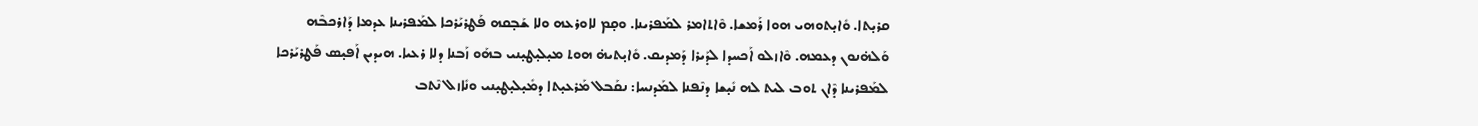ܩܪܝ̣ܬܐ. ܘܺܐܝ̣ܬܘܗܝ ܗܘܐ ܪܰܡܫܐ. ܘܶܐܬܐܡܪ ܠܡܰܦܪܝܢܐ. ܘܩ̣ܡ ܠܐܘܪܥܗ ܘܠܐ ܫܰܒ̣ܩܗ ܦܰܛܪܝܰܪܟܐ ܠܡܰܦܪܝܢܐ ܥܕܡܐ ܕܰܐܪܟܒܶܗ ܘܰܠܗ̇ܢܘܢ ܕܥܡܗ. ܘܶܐܙܠܘ ܐܰܟܚܕܐ ܠܕܰܝܪܐ ܕܰܡܕܝܩ. ܘܺܐܝ̣ܬܝܗ̇ ܗܘܬ ܡܝ̣ܠܝ̣ܛܝ̣ܢܝ ܒܗܰܘ ܙܰܒܢܐ ܕܠܐ ܪܥܝܐ. ܗܝܕܝܢ ܐܰܦܝ̣ܣ ܦܰܛܪܝܰܪܟܐ ܠܡܰܦܪܝܢܐ ܕܶܐܢ ܬܘܒ ܠܝܬ ܠܗ ܢܺܝ̣ܫܐ ܕܢܶܦܢܐ ܠܡܰܕܢܚܐ: ܢܩܰܒܠ ܡܰܪܥܝ̣ܬܐ ܕܡܺܝ̣ܠܝ̣ܛܝ̣ܢܝ ܘܢܺܐܙܠ ܢܶܬܒ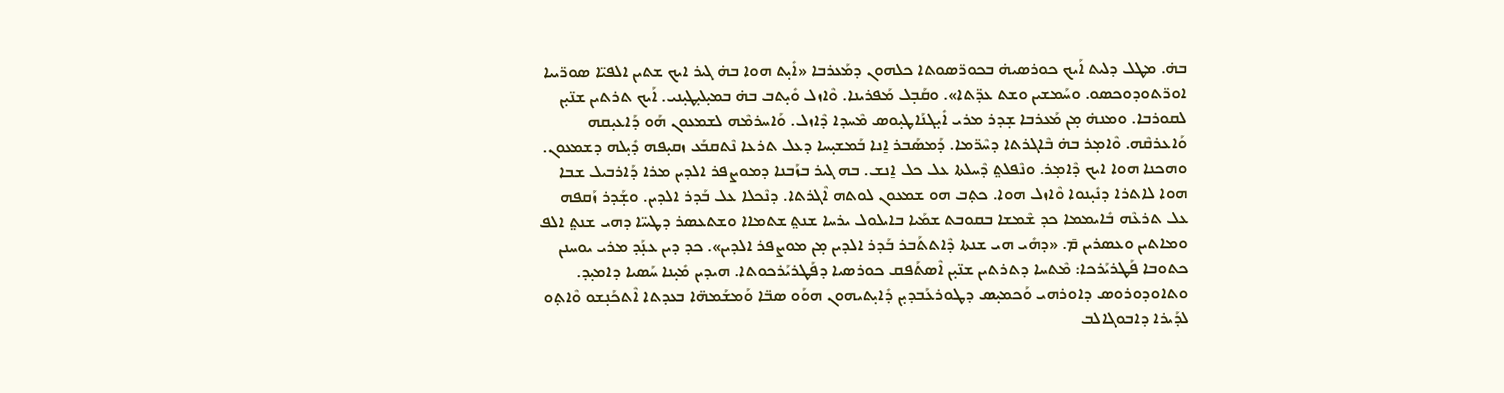ܒܗ̇. ܡܛܠ ܕܠܝܬ ܐܰܝܟ ܟܘܪܣܝܗ̇ ܒܟܘܪ̈ܣܘܬܐ ܟܠܗܘܢ ܕܡܰܥܪܒܐ «ܐܺܝ̣ܬ ܗܘܐ ܒܗ̇ ܓܝܪ ܐܝܟ ܫܬܝܢ ܐܠܦܝ̈ܐ ܣܘܪ̈ܝܝܐ ܐܘܪ̈ܬܘܕܘܟܣܘ. ܘܚܰܡܫܝܢ ܘܫܬ ܥܕ̈ܬܐ». ܘܩܰܒ̣ܠ ܡܰܦܪܝܢܐ. ܘܶܐܙܠ ܘܺܝ̣ܬܒ ܒܗ̇ ܒܡܝ̣ܠܝ̣ܛܝ̣ܢܝ. ܐܰܝܟ ܬܪܬܝܢ ܫܢ̈ܝ̣ܢ ܠܩܘܪܒܐ. ܘܡܢܗ̇ ܡ̣ܢ ܡܰܥܪܒܐ ܫ̣ܕܪ ܡܪܝ ܐܺܝ̣ܓܢܰܐܛܝ̣ܘܣ ܡܶܚܕܐ ܕܶܐܙܠ. ܘܰܐܚܪܡܶܗ ܠܫܡܥܘܢ ܗܰܘ ܕܰܐܥܝ̣ܩܗ ܘܰܐܥܪܩܶܗ. ܘܶܐܡ̣ܪ ܒܗ̇ ܒܶܐܓܪܬܐ ܕܚܶܪ̈ܡܐ. ܕܰܡܣܰܒܪ ܐ̱ܢܐ ܒܰܡܫܝ̣ܚܐ ܕܥܠ ܬܪܥܐ ܢܶܬܩܒܰܥ ܙܩܝ̣ܦܗ ܕܺܝ̣ܠܗ ܕܫܡܥܘܢ. ܘܗܟܢܐ ܗܘܐ ܐܝܟ ܕܶܐܡ̣ܪ. ܘܢܶܦܠܬ݀ ܕܶܚܠܬܐ ܥܠ ܟܠ ܐ̱ܢܫ. ܒܗ ܓܝܪ ܒܙܰܒܢܐ ܕܡܘܨܦܪ ܐܠܕܝܢ ܡܪܐ ܕܰܐܪܒܝܠ ܫܒܐ ܗܘܐ ܠܐܬܪܐ ܕܢܺܝ̣ܢܘܐ ܘܶܐܙܠ ܗܘܐ. ܟܬ̣ܒ ܗܘ ܫܡܥܘܢ ܠܘܬܗ ܐܶܓܪܬܐ. ܕܢܶܟܠܐ ܥܠ ܒܰܕܪ ܐܠܕܝܢ. ܘܫ̣ܰܕܪ ܙܰܩܦܗ ܥܠ ܬܪܥܶܗ ܒܺܐܝܡܡܐ ܟܕ ܫܶܡܫܐ ܒܩܘܒܬ ܫܡܰܝܐ ܒܐܝܠܘܠ ܝܪܚܐ ܫܢܬ݀ ܫܬܡܐܐ ܘܫܬܥܣܪ ܕܛܝܝ̈ܐ ܕܗܝ ܫܢܬ݀ ܐܠܦ ܘܡܐܬܝܢ ܘܥܣܪܝܢ ܡ̄. «ܕܗܺܝ ܗܝ ܫܢܬܐ ܕܶܐܬܬܰܒܪ ܒܰܕܪ ܐܠܕܝܢ ܡ̣ܢ ܡܘܨܦܪ ܐܠܕܝܢ». ܟܕ ܕܝܢ ܥܢ̣ܰܕ ܡܪܝ ܝܘܚܢܢ ܟܬܘܒܐ ܦܰܛܪܝܰܪܟܐ: ܡܶܬܚܐ ܕܬܪܬܝܢ ܫܢ̈ܝ̣ܢ ܐܶܣܬܰܦܩ ܟܘܪܣܝܐ ܕܦܰܛܪܝܰܪܟܘܬܐ. ܗܝܕܝܢ ܡܺܝ̣ܢܐ ܚܰܣܝܐ ܕܐܡܝ̣ܕ. ܘܬܐܘܕܘܪܘܣ ܕܐܘܪܗܝ ܘܰܟܡܝ̣ܣ ܕܛܘܪܥܰܒܕܝ̣ܢ ܕܺܐܝ̣ܬܝܗܘܢ ܗܘܰܘ ܣܒ̈ܐ ܘܰܡܫܰܡܗ̈ܐ ܒܥܕܬܐ ܐܶܬܟܰܢ̣ܫܘ ܘܶܐܬ̣ܘ ܠܕܰܝܪܐ ܕܐܒܘܓܐܠܒ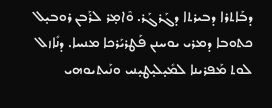ܕܒܰܐܬܪܐ ܕܒܝܪܬܐ ܕܓܰܪܓܰܪ. ܘܶܐܡ̣ܪ ܠܪܰܒܢ ܪܘܒܝ̣ܠ ܟܬܘܒܐ ܕܡܪܝ ܝܘܚܢܢ ܦܰܛܪܝܰܪܟܐ ܡܢܚܐ. ܕܢܺܐܙܠ ܠܘܬ ܡܰܦܪܝܢܐ ܠܡܺܝ̣ܠܝ̣ܛܝ̣ܢܝ ܘܢܰܝܬܝܘܗܝ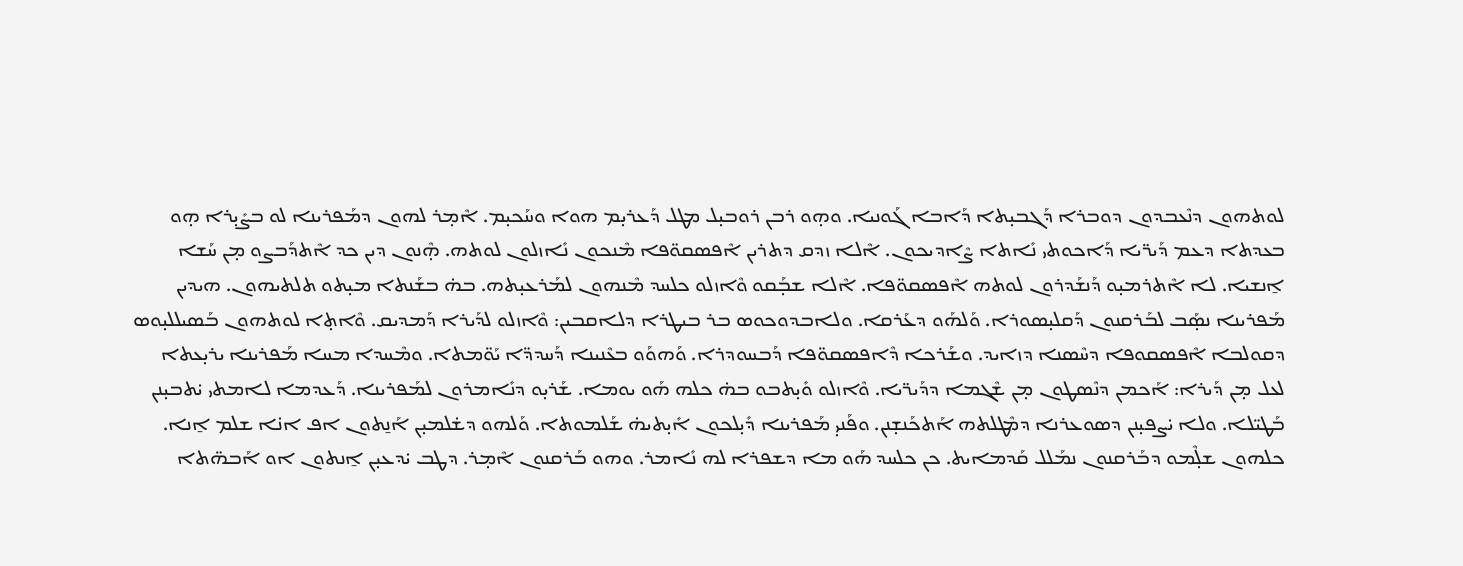ܠܘܬܗܘܢ ܕܢܶܥܒܕܘܢ ܕܘܒܪܐ ܕܰܓܒܝ̣ܬܐ ܕܰܐܒܐ ܓܰܘܢܝܐ. ܘܗ̣ܘ ܪܒܢ ܪܘܒܝ̣ܠ ܡܛܠ ܕܰܥܪܝ̣ܡ ܗܘܐ ܘܚܰܟܝ̣ܡ. ܐܶܡ̣ܪ ܠܗܘܢ ܕܡܰܦܪܝܢܐ ܠܘ ܒܨܺܝ̣ܪܐ ܗ̣ܘ ܒܥܕܬܐ ܕܥܡ ܕܰܝܪ̈ܝܐ ܕܰܐܟܘܬܝ ܢܺܐܬܐ ܨܶܐܕܝܟܘܢ. ܐܶܠܐ ܙܕܩ ܕܬܪܝܢ ܐܶܦܣܩܘ̈ܦܐ ܡܶܢܟܘܢ ܢܺܐܙܠܘܢ ܠܘܬܗ. ܗ̣ܶܢܘܢ ܕܝܢ ܟܕ ܐܶܬܕܰܒܨܘ ܡ̣ܢ ܚܰܫܐ ܐ̱ܢܫܝܐ. ܠܐ ܐܶܬܪܡܝ̣ܘ ܕܰܢܫܰܕܪܘܢ ܠܘܬܗ ܐܶܦܣܩܘ̈ܦܐ. ܐܶܠܐ ܫܒ̣ܰܩܘ ܘܶܐܙܠܘ ܟܠܚܕ ܡܶܢܗܘܢ ܠܡܰܪܥܝ̣ܬܗ. ܒܗ̇ ܒܫܰܢܬܐ ܡܝ̣ܬܘ ܬܠܬܝܗܘܢ. ܗܝܕܝܢ ܡܰܦܪܝܢܐ ܢܣ̣ܰܒ ܠܒܰܪܩܢܘܢ ܕܰܩܠܝ̣ܣܘܪܐ. ܘܰܠܗܰܘ ܕܥܰܪܩܐ. ܘܠܐܒܕܘܟܘܣ ܒܪ ܒܝܛܪܐ ܕܠܐܩܒܝܢ: ܘܶܐܙܠܘ ܠܕܰܝܪܐ ܕܰܡܕܝܩ. ܘܶܐܬ̣ܐ ܠܘܬܗܘܢ ܒܰܣܝܠܠܝ̣ܘܣ ܕܩܘܠܒܐ ܐܶܦܣܩܘܦܐ ܕܚܶܣܢܐ ܕܙܐܝܕ. ܘܫܰܪܟܐ ܕܶܐܦܣܩܘ̈ܦܐ ܕܰܒܚܘܕܪܐ. ܘܰܗܘܰܘ ܒܥܶܢܝܢܐ ܕܰܚܕܕ̈ܐ ܝܰܘ̈ܡܬܐ. ܘܡܶܚܕܐ ܡܚܐ ܡܰܦܪܝܢܐ ܝܪܝ̣ܥܬܐ ܠܥܠ ܡ̣ܢ ܕܰܝܪܐ: ܐܰܟܡܢ ܕܢܶܣܛܘܢ ܡ̣ܢ ܫܶܓܡܐ ܕܕܰܝܪ̈ܝܐ. ܘܶܐܙܠܘ ܘܺܝ̣ܬܒܘ ܒܗ̇ ܟܠܗ ܗܰܘ ܝܘܡܐ. ܫܰܪܝ̣ܘ ܕܢܺܐܡܪܘܢ ܠܡܰܦܪܝܢܐ. ܕܰܥܕܡܐ ܠܐܡܬܝ ܝ̇ܬܒܝ̣ܢܢ ܒܰܛܝ̈ܠܐ. ܘܠܐ ܝ̇ܨܦܝ̣ܢܢ ܕܣܘܥܪܢܐ ܕܡܶܛܠܬܗ ܐܰܬܟܰܢܫ̣ܢܢ. ܘܦܰܢܝ̣ ܡܰܦܪܝܢܐ ܕܺܝ̣ܠܟܘܢ ܐܺܝ̣ܬܝܗ̇ ܫܰܠܡܘܬܐ. ܘܰܠܗܘ ܕܫ̇ܠܡܝ̣ܢ ܐܰܢ̱ܬܘܢ ܐܦ ܐܢ̇ܐ ܫܠܡ ܐ̱ܢܐ. ܟܠܗܘܢ ܫܠ̣ܶܡܘ ܕܒܰܪܩܢܘܢ ܢܡܰܠܠ ܩܰܕܡܐܝܬ. ܟܢ ܟܠܚܕ ܗܰܘ ܡܐ ܕܫܦܪܐ ܠܗ ܢܺܐܡܪ. ܘܗܘ ܒܰܪܩܢܘܢ ܐܶܡ̣ܪ. ܕܛܒ ܝ̇ܕܥܝ̣ܢ ܐ̱ܢܬܘܢ ܐܘ ܐܰܒܗ̈ܬܐ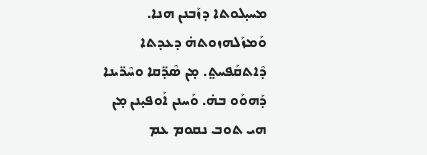ܡܚܝ̣ܠܘܬܐ ܕܙܰܒܢܢ ܗܢܐ. ܘܰܡܙܰܠܗܙܘܬܗ̇ ܕܥܕܬܐ ܕܶܐܬܩܰܦܚܬ݀. ܡ̣ܢ ܣܶܕ̈ܩܐ ܘܚܶܪ̈ܝܢܐ ܕܰܗܘܰܘ ܒܗ̇. ܘܰܚܢܢ ܐܰܘܦܝ̣ܢܢ ܡ̣ܢ ܗܝ ܬܘܒ ܢܩܘܡ ܥܡ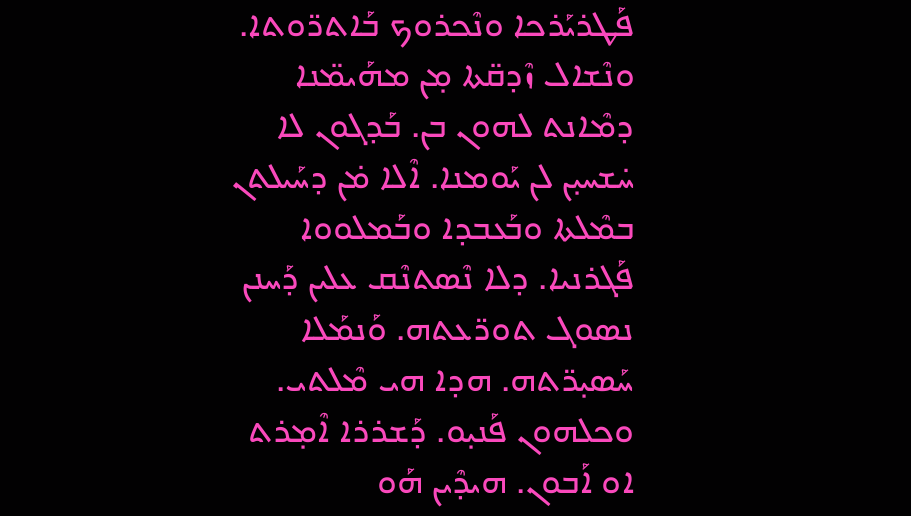ܦܰܛܪܝܰܪܟܐ ܘܢܶܟܪܘܟ ܒܰܐܬܪ̈ܘܬܐ. ܘܢܶܫܐܠ ܙܶܕܩ̈ܬܐ ܡ̣ܢ ܡܗܰܝܡ̈ܢܐ ܕܡܶܐܢܬ ܠܗܘܢ ܒܢ. ܒܰܕܓܘܢ ܠܐ ܚ̇ܫܚܝ̣ܢ ܠܢ ܝܰܘܡܢܐ. ܐܶܠܐ ܡ̇ܢ ܕܚܰܝܠܬܢ ܒܡܶܠܬܐ ܘܒܰܥܒܕܐ ܘܒܰܡܠܘܘܐ ܦܰܓܪܢܝܐ. ܕܠܐ ܢܶܣܬܢܶܩ ܥܠܝܢ ܕܰܚܢܢ ܢܣܘܓ ܬܘܪ̈ܥܬܗ. ܘܰܢܡܰܠܐ ܚܰܣܝ̣ܪ̈ܬܗ. ܗܕܐ ܗܝ ܡܶܠܬܝ. ܘܟܠܗܘܢ ܦܰܢܝ̣ܘ. ܕܰܫܪܪܐ ܐܶܡ̣ܪܬ ܐܘ ܐܰܒܘܢ. ܗܝܕܶܝܢ ܗܰܘ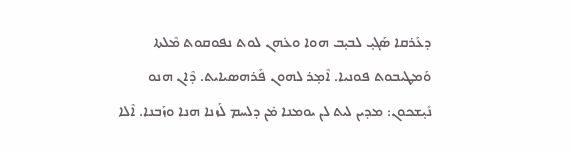ܕܥܰܪܩܐ ܣܰܓܝ̣ ܠܒܝ̣ܒ ܗܘܐ ܘܥ̇ܗܢ ܠܘܬ ܢܦܘܩܘܬ ܡܶܠܬܐ ܘܰܡܛܝܒܘܬ ܦܘܢܝܐ. ܐܶܡ̣ܪ ܠܗܘܢ ܦܰܪܗܣܝܐܝܬ. ܕܶܐܢ ܗܢܘ ܢܺܝ̣ܫܟܘܢ: ܡܕܝܢ ܠܝܬ ܠܢ ܝܘܡܢܐ ܡ̇ܢ ܕܠܚܡ ܠܰܙܢܐ ܗܢܐ ܘܙܰܒܢܐ. ܐܶܠܐ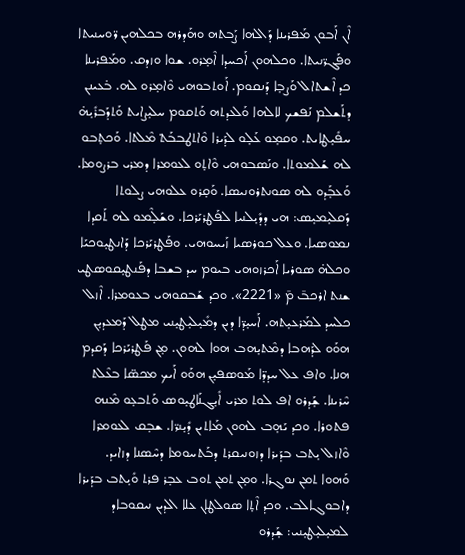ܐܶܢ ܐܰܒܘܢ ܡܰܦܪܝܢܐ ܕܰܐܠܗܐ ܨܰܒܬܗ ܘܗܰܕܪܗ ܒܟܠܗܝܢ ܪ̈ܘܚܢܝܬܐ ܘܦܰܓܪ̈ܢܝܬܐ. ܘܟܠܗܘܢ ܐܰܟܚܕܐ ܐܶܡ̣ܪܘ. ܫܘܐ ܘܙܕܩ. ܘܡܰܦܪܝܢܐ ܟܕ ܐܶܫܬܐܠ ܘܰܨܒ̣ܐ ܕܰܢܩܘܡ. ܐܰܘܬܒܘܗܝ ܘܶܐܡ̣ܪܘ ܠܗ. ܒ̇ܥܝܢܢ ܕܬܰܫܠܡ ܢܰܦܫܟ ܠܐܠܗܐ ܘܰܠܥܕܬܗ ܘܰܬܩܘܡ ܚܠܝ̣ܨܐܝܬ ܘܰܬܕܰܒܪܺܝ̣ܗ̇ ܚܦܺܝ̣ܛܐܝܬ. ܘܩܡ̣ܘ ܥܰܠ̣ܘ ܠܕܰܝܪܐ ܘܶܐܬܛܒܒܰܬ݀ ܡܶܠܬܐ. ܘܰܟܬ̣ܒܘ ܠܗ ܫܰܠܡܘܬܐ. ܘܢܰܣܒܘܗܝ ܘܶܐܬ̣ܘ ܠܥܘܡܪܐ ܕܡܪܝ ܒܪܨܘܡܐ. ܘܰܥܒ̣ܰܕܘ ܠܗ ܣܘܢܬܪܘܢܝܣܐ. ܘܰܩ̣ܪܘ ܥܠܘܗܝ ܨܠܘܬܐ ܕܰܩܠܝ̣ܡܝ̣ܣ: ܗܝ ܕܕܺܝ̣ܠܢܝܐ ܠܦܰܛܪܝܰܪܟܐ. ܘܫܰܠ̣ܶܡܘ ܠܗ ܬܰܩܕܐ ܢܡܘܣܝܐ. ܘܥܠ ܟܘܪܣܝܐ ܙܰܝܚܘܗܝ. ܘܦܰܛܪܝܰܪܟܐ ܕܰܐܢܛܝ̣ܘܟܝܰܐ ܘܟܠܗ̇ ܣܘܪܝܐ ܐܰܟܪܙܘܗܝ ܒܝܘܡ ܚܕ ܒܫܒܐ ܕܦܰܢܛܝ̣ܩܘܣܛܝ ܫܢܬ ܐܪܟܒ̄ ܡ̄ «2221». ܘܟܕ ܫܰܒܩܘܗܝ ܒܥܘܡܪܐ. ܐܶܙܠ ܟܠܚܕ ܠܡܰܪܥܝ̣ܬܗ. ܐܰܚܝ̣ܕ̈ܐ ܕܝܢ ܕܡܺܝ̣ܠܝ̣ܛܝ̣ܢܝ ܡܛܠ ܕܰܡܥܕܝ̣ܢ ܗܘܰܘ ܠܕܰܗܒܐ ܕܡܶܬܝ̣ܗܒ ܗܘܐ ܠܗܘܢ. ܡ̣ܢ ܦܰܛܪܝܰܪܟܐ ܕܰܩܕܡ ܗܢܐ. ܘܐܦ ܥܠ ܚܕܕ̈ܐ ܡܰܘܣܦܝ̣ܢ ܗܘܰܘ ܐܰܝܟ ܡܟܣ̈ܐ ܒܥܶܠܬ ܚܶܪܝܢܐ. ܫ̣ܰܕܪܘ ܐܦ ܠܘܬ ܡܪܝ ܐܺܝ̣ܓܢܰܐܛܝ̣ܘܣ ܘܰܬܒܥ̣ܘ ܡܶܢܗ ܦܬܘܪܐ. ܘܟܕ ܝܰܗ̣ܒ ܠܗܘܢ ܡܰܐܬܝܢ ܕܺܝ̣ܢܪ̈ܐ. ܫܒ̣ܩ ܠܥܘܡܪܐ ܘܶܐܙܠ ܝ̣ܬܒ ܒܕܰܝܪܐ ܕܙܘܢܝܩܪܬ ܕܒܰܬܚܘܡܐ ܕܚܶܣܢܐ ܕܙܐܝܕ. ܘܰܗܘܐ ܬܡܢ ܢܘܓܪܐ. ܘܡ̣ܢ ܬܡܢ ܬܘܒ ܥܒ̣ܪ ܦܪܬ ܘܺܝ̣ܬܒ ܒܕܰܝܪܐ ܕܐܒܘܓܐܠܒ. ܘܟܕ ܐܶܬ̣ܐ ܣܘܠܛܐܢ ܥܠܐ ܐܠܕܝܢ ܢܝܩܘܒܐܕ ܠܡܝ̣ܠܝ̣ܛܝ̣ܢܝ: ܫ̣ܰܕܪܘ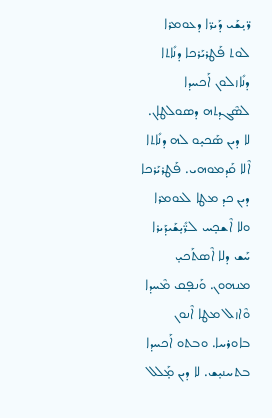ܪ̈ܝ̣ܫܰܝ ܕܰܝܪ̈ܐ ܕܥܘܡܪܐ ܠܘܬ ܦܰܛܪܝܰܪܟܐ ܕܢܺܐܬܐ ܕܢܺܐܙܠܘܢ ܐܰܟܚܕܐ ܠܣܶܓܕܬܗ ܕܣܘܠܛܐܢ. ܠܐ ܕܝܢ ܣܰܟܝ̣ܘ ܠܗ ܕܢܺܐܬܐ ܐܶܠܐ ܩܰܕܡܘܗܝ. ܦܰܛܪܝܰܪܟܐ ܕܝܢ ܟܕ ܡܛܐ ܠܥܘܡܪܐ ܘܠܐ ܐܶܫܟ̣ܚ ܠܪ̈ܺܝ̣ܫܰܝܕܰܝܪܐ ܚܰܫ ܕܠܐ ܐܶܣܬܰܟܝ̣ ܡܢܗܘܢ. ܘܰܢܦ̣ܩ ܡܶܚܕܐ ܘܶܐܙܠ ܡܛܐ ܐܶܢܘܢ ܒܐܘܪܚܐ. ܘܒܬܘ ܐܰܟܚܕܐ ܒܬܚܢܝ̣ܫ. ܠܐ ܕܝܢ ܡ̣ܰܠܠ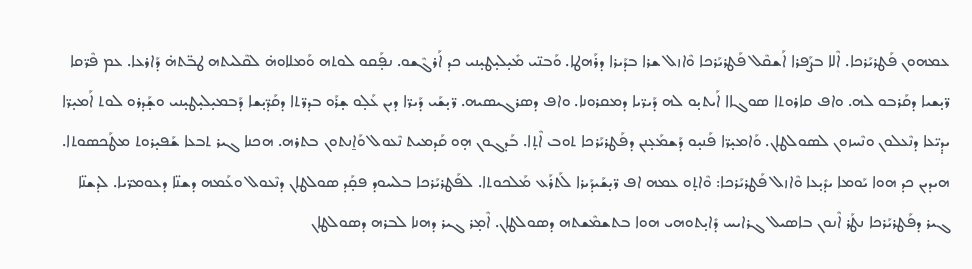ܥܡܗܘܢ ܦܰܛܪܝܰܪܟܐ. ܐܶܠܐ ܒܨܰܦܪܐ ܐܰܫܩܶܠ ܦܰܛܪܝܰܪܟܐ ܘܶܐܙܠ ܫܪܐ ܒܕܰܝܪܐ ܕܪܰܗܛܐ. ܘܰܒܢ̈ܝ ܡܺܝ̣ܠܝ̣ܛܝ̣ܢܝ ܟܕ ܐܰܪܓܶܫܘ. ܢܦ̣ܰܩܘ ܠܘܬܗ ܘܰܡܠܐܘܗ̇ ܠܩܶܠܝܬܗ ܛܒ̈ܬܗ̇ ܕܰܐܪܥܐ. ܥܡ ܦܶܪ̈ܩܐ ܪ̈ܝ̣ܫܝܐ ܕܩܰܪܒܘ ܠܗ. ܘܐܦ ܩܐܪܘܬܐ ܣܘܓܐܐ ܐܰܝܬܝ̣ܘ ܠܗ ܕܰܝܪ̈ܝܐ ܕܡܩܪܘܢܐ. ܘܐܦ ܕܣܪܓܝܣܝܗ. ܪ̈ܝ̣ܫܰܝ ܕܰܝܪ̈ܐ ܕܝܢ ܥܰܠ̣ܘ ܫ̣ܪܰܘ ܒܕܪ̈ܬܐ ܕܩܰܕ̈ܝ̣ܫܐ ܕܰܒܡܝ̣ܠܝ̣ܛܝ̣ܢܝ ܘܫ̣ܰܕܪܘ ܠܘܬ ܐܰܡܝ̣ܪ̈ܐ ܝܕ̣ܝ̈ܥܐ ܕܢܶܥܠܘܢ ܘܢܶܚܙܘܢ ܠܣܘܠܛܐܢ. ܘܰܐܡܝ̣ܪ̈ܐ ܦܰܢܝ̣ܘ ܕܰܫܡܰܥ̣ܢܢ ܕܦܰܛܪܝܰܪܟܐ ܬܘܒ ܐܶܬ̣ܐ. ܒܰܕܓܘܢ ܗ̣ܘ ܩܰܕܡܝܬ ܢܶܥܘܠ ܘܰܐ̱ܢܬܘܢ ܒܬܪܗ. ܗܟܢܐ ܓܝܪ ܬܒܥܐ ܫܰܦܝ̣ܪܘܬ ܡܛܰܟܣܘܬܐ. ܗܝܕܝܢ ܟܕ ܗܘܐ ܝܰܘܡܐ ܝܕܺܝ̣ܥܐ ܘܶܐܙܠ ܦܰܛܪܝܰܪܟܐ: ܘܶܐܬ̣ܘ ܥܡܗ ܐܦ ܪ̈ܝ̣ܫܰܝܕܰܝܪܐ ܠܰܬܪܰܥ ܡܰܠܟܘܬܐ. ܠܦܰܛܪܝܰܪܟܐ ܒܠܚܘܕ ܦܩ̣ܰܕ ܣܘܠܛܐܢ ܕܢܶܥܘܠ ܘܥܰܡܗ ܕܫܢ̈ܐ ܕܥܘܡܪ̈ܝܐ. ܠܕܫܢ̈ܐ ܓܝܪ ܕܦܰܛܪܝܰܪܟܐ ܢܛܰܪ ܐܶܢܘܢ ܒܐܣܝܠ ܓܪܐܝܚ ܕܺܐܝ̣ܬܘܗܝ ܗܘܐ ܒܬܫܡܶܫܬܗ ܕܣܘܠܛܐܢ. ܐܶܡ̣ܪ ܓܝܪ ܕܗܢܐ ܠܒܪܗ ܕܣܘܠܛܐܢ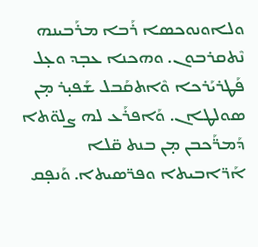ܘܠܐܘܢܘܟܣܐ ܪܰܒܐ ܡܪܰܒܝܢܗ ܢܶܬܩܪܒܘܢ. ܘܗܟܢܐ ܥܒ̣ܕ ܘܥ̣ܠ ܦܰܛܪܝܰܪܟܐ ܘܶܐܬܩܰܒܠ ܫܰܦܝ̣ܪ ܡ̣ܢ ܣܘܠܛܐܢ. ܘܰܐܦܪܰܥ ܠܗ ܨܠܘ̈ܬܐ ܕܰܡܪ̈ܰܟܒܢ ܡ̣ܢ ܒܢܬ ܩ̈ܠܐ ܐܰܪ̈ܐܒܝܬܐ ܘܦܪ̈ܣܝܬܐ. ܘܰܢܦ̣ܩ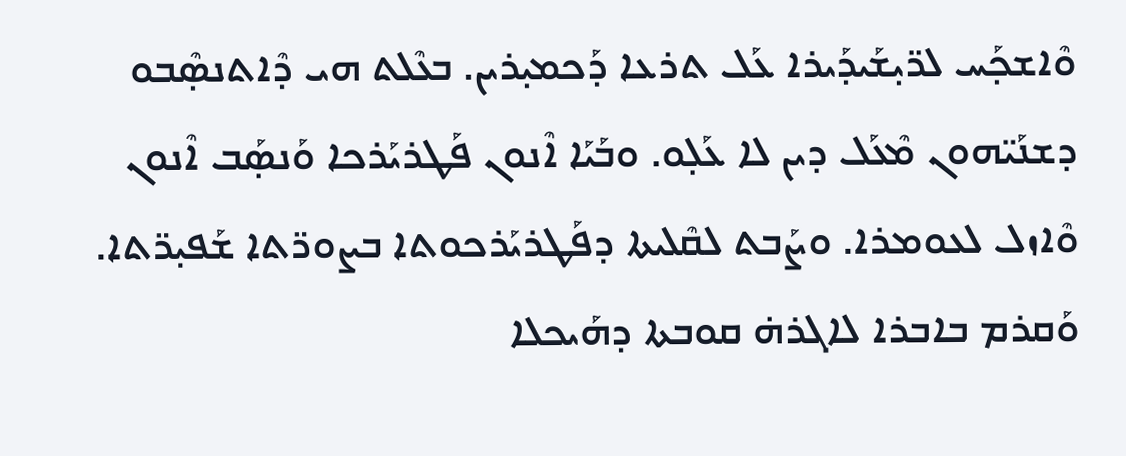ܘܶܐܫܟ̣ܰܚ ܠܪ̈ܝ̣ܫܰܝܕܰܝܪܐ ܥܰܠ ܬܪܥܐ ܕܰܟܡܝ̣ܪܝܢ. ܒܥܶܠܬ ܗܝ ܕܶܐܬܢܣ̣ܶܒܘ ܕܫܢܰܝ̈ܗܘܢ ܡܶܥܰܠ ܕܝܢ ܠܐ ܥܰܠ̣ܘ. ܘܒܰܝܰܐ ܐܶܢܘܢ ܦܰܛܪܝܰܪܟܐ ܘܰܢܣ̣ܰܒ ܐܶܢܘܢ ܘܶܐܙܠ ܠܥܘܡܪܐ. ܘܨܰܒܬ ܠܩܶܠܝܬܐ ܕܦܰܛܪܝܰܪܟܘܬܐ ܒܨܘܪ̈ܬܐ ܫܰܦܝ̣ܪ̈ܬܐ. ܘܰܩܪܡ ܒܐܒܪܐ ܠܐܓܪܗ̇ ܩܘܒܬܐ ܕܗܰܝܟܠܐ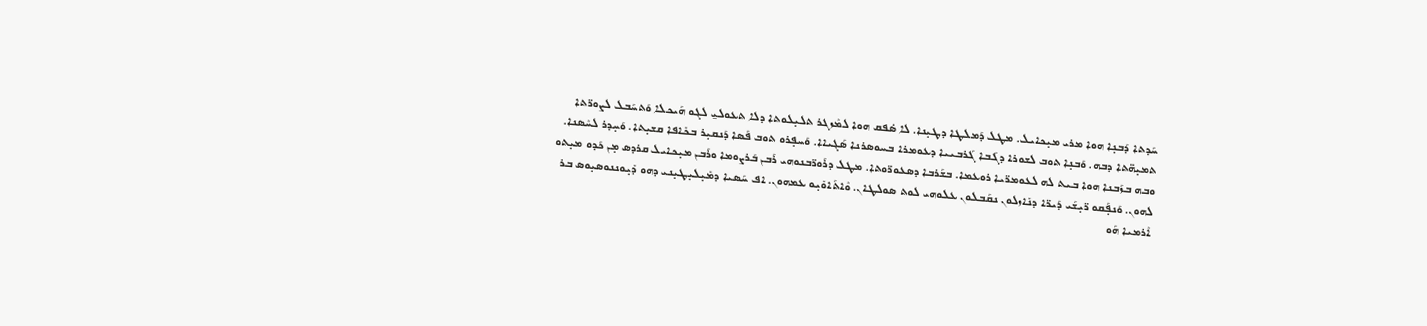ܚܰܕܬܐ ܕܰܒܢ̣ܐ ܗܘܐ ܡܪܝ ܡܝ̣ܟܐܝܠ. ܡܛܠ ܕܰܡܠܛܐ ܕܛܝ̣ܢܐ. ܠܐ ܣ̇ܦܩ ܗܘܐ ܠܡܶܙܓܪ ܬܠܝ̣ܠܘܬܐ ܕܠܐ ܬܥܘܠܝ̱ ܠܓܘ ܗܰܝܟܠܐ ܘܰܬܚܰܒܠ ܠܨܘܪ̈ܬܐ ܬܡܝ̣ܗ̈ܬܐ ܕܒܗ. ܘܰܒܢ̣ܐ ܬܘܒ ܠܫܘܪܐ ܕܓܰܒܐ ܓܰܪܒܝܝܐ ܕܥܘܡܪܐ ܒܚܘܣܪܢܐ ܣܰܓܝܐܐ. ܘܰܚܦ̣ܪܘ ܬܘܒ ܦܰܣܐ ܕܰܢܩܝ̣ܪ ܒܟܺܐܦܐ ܩܫܝ̣ܬܐ. ܘܰܚ̣ܕܪ ܠܚܶܣܢܐ. ܘܒܗ ܒܙܰܒܢܐ ܗܘܐ ܒܝܬ ܠܗ ܠܥܘܡܪ̈ܝܐ ܪܘܥܡܐ. ܒܫܰܪܒܐ ܕܣܥܘܪ̈ܘܬܐ. ܡܛܠ ܕܪܰܘܪ̈ܒܢܘܗܝ ܪܰܒܢ ܒܰܪܨܘܡܐ ܘܪܰܒܢ ܡܝ̣ܟܐܝܠ ܩܪܕܣ ܡ̣ܢ ܟܰܕܘ ܡܝ̣ܬܘ ܠܗܘܢ. ܘܰܢܦ̣ܰܩܘ ܪ̈ܝ̣ܫܰܝ ܕܰܝܪ̈ܐ ܕܢܺܐܙܠܘܢ ܢܩܰܒܠܘܢ ܥܠܘܗܝ ܠܘܬ ܣܘܠܛܐܢ. ܘܶܐܬܰܐܘܺܝ̣ܘ ܥܡܗܘܢ. ܐܦ ܚܰܣܝܐ ܕܡܺܝ̣ܠܝ̣ܛܝ̣ܢܝ ܕܗܘ ܕܺܝ̣ܘܢܢܘܣܝ̣ܘܣ ܒܪ ܐܶܪܡܝܐ ܗܰܘ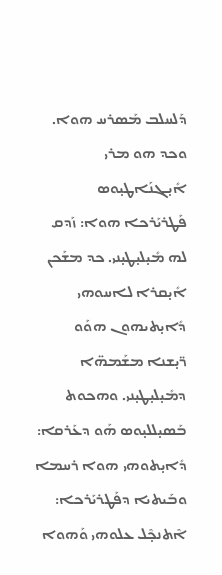ܕܰܠܚܠܒ ܡܰܣܪܚ ܗܘܐ. ܘܟܕ ܗܘ ܡܪܝ ܐܺܝ̣ܓܢܰܐܛܝ̣ܘܣ ܦܰܛܪܝܰܪܟܐ ܗܘܐ: ܙܰܕܩ ܠܗ ܡܺܝ̣ܠܝ̣ܛܝ̣ܢܝ. ܟܕ ܡܫܰܟܢ ܐܺܝ̣ܩܪܐ ܠܐܚܘܗܝ ܕܺܐܝ̣ܬܝܗܘܢ ܗܘܰܘ ܪ̈ܝ̣ܫܢܐ ܡܫܰܡܗ̈ܐ ܕܡܺܝ̣ܠܝ̣ܛܝ̣ܢܝ. ܘܗܟܘܬ ܒܰܣܝ̣ܠܠܝ̣ܘܣ ܗܰܘ ܕܥܰܪܩܐ: ܕܺܐܝ̣ܬܘܗܝ ܗܘܐ ܪܚܡܐ ܘܒܰܝܬܝܐ ܕܦܰܛܪܝܰܪܟܐ: ܐܶܬܢܟ̣ܶܠ ܥܠܘܗܝ ܘܰܗܘܐ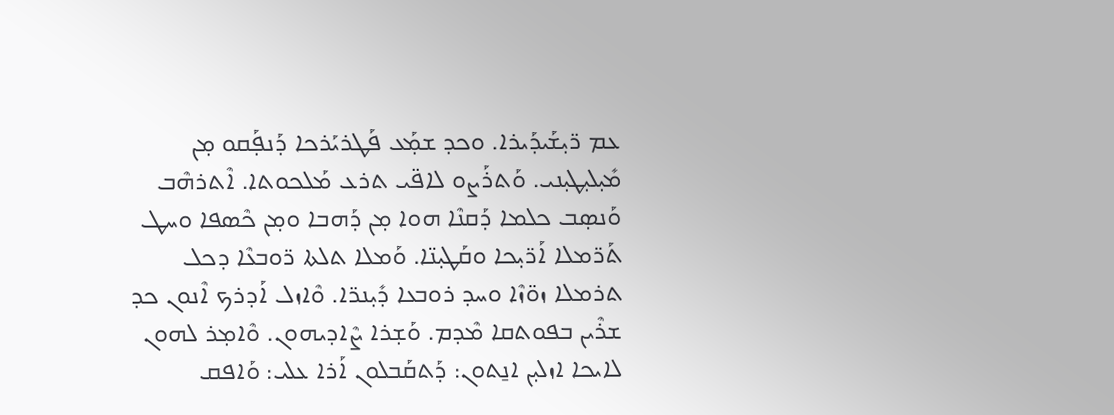ܥܡ ܪ̈ܝ̣ܫܰܝܕܰܝܪܐ. ܘܟܕ ܫܡ̣ܰܥ ܦܰܛܪܝܰܪܟܐ ܕܰܢܦ̣ܰܩܘ ܡ̣ܢ ܡܺܝ̣ܠܝ̣ܛܝ̣ܢܝ. ܘܰܬܪܰܨܘ ܠܐܦ̈ܝ ܬܪܥ ܡܰܠܟܘܬܐ. ܐܶܬܪܗܶܒ ܘܰܢܣ̣ܒ ܟܠܡܐ ܕܰܩܢܶܐ ܗܘܐ ܡ̣ܢ ܕܰܗܒܐ ܘܡ̣ܢ ܟܶܣܦܐ ܘܚܛ ܬܰܪ̈ܡܠܐ ܐܰܪ̈ܝ̣ܟܐ ܘܩܰܛܝ̣ܢ̈ܐ. ܘܰܡܠܐ ܬܠܬܐ ܪ̈ܘܒܥܶܐ ܕܟܠ ܬܪܡܠܐ ܙܘ̈ܙܶܐ ܘܚܕ ܪܘܒܥܐ ܕܺܝ̣ܢܪ̈ܐ. ܘܶܐܙܠ ܐܰܕܪܟ ܐܶܢܘܢ ܟܕ ܫܪܶܝܢ ܒܦܘܬܩܐ ܡܶܕܡ. ܘܰܫ̣ܪܐ ܨܶܐܕܝܗܘܢ. ܘܶܐܡ̣ܪ ܠܗܘܢ ܠܐܝܟܐ ܐܙܠܝ̣ܢ ܐܢ̱ܬܘܢ: ܕܰܬܩܰܒܠܘܢ ܐܰܪܐ ܥܠܝ: ܘܰܐܦܩ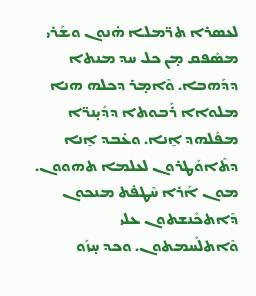ܠܥܣܪܐ ܬܪ̈ܡܠܐ ܗ̇ܢܘܢ ܘܫܰܪܝ ܡܣܰܦܩ ܡ̣ܢ ܟܠ ܚܕ ܡܢܬܐ ܕܕܰܗܒܐ. ܘܶܐܡ̣ܪ ܕܟܠܗ ܗܢܐ ܡܠܘܐܐ ܪܰܒܘܬܐ ܕܕܺܝ̣ܢܪ̈ܐ ܡܦܰܠܗܕ ܐ̱ܢܐ. ܘܥ̇ܒܕ ܐ̱ܢܐ ܕܬܶܐܘܰܛܪܘܢ ܠܥܠܡܐ ܬܗܘܘܢ. ܡܘܢ ܐܰܪܐ ܚܶܛܦ̇ܬ ܡܢܟܘܢ ܕܶܐܬܟܰܢܫܬܘܢ ܥܠܝ ܘܶܐܬܠܰܚܡܬܘܢ. ܘܟܕ ܚ̣ܙܰܘ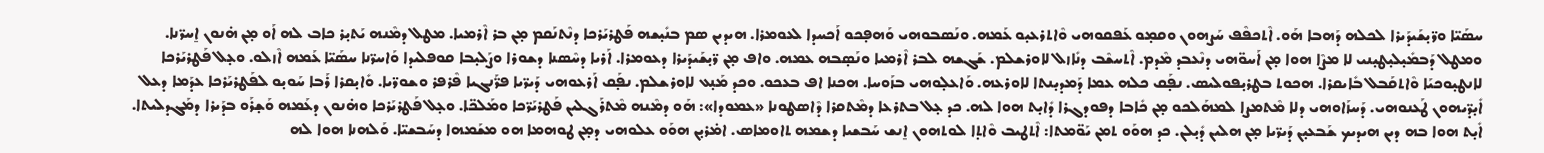ܚܣܰܝ̈ܐ ܘܪ̈ܝ̣ܫܰܝܕܰܝܪܐ ܠܟܠܗ ܕܰܗܒܐ ܗܰܘ. ܐܶܬܟܦܶܦ ܚܰܨܗܘܢ ܘܩܡ̣ܘ ܥܰܦܩܘܗܝ ܘܶܐܬܪܥܝ̣ܘ ܥܰܡܗ. ܘܢܰܣܒܘܗܝ ܘܰܗܦ̣ܟܘ ܐܰܟܚܕܐ ܠܥܘܡܪܐ. ܗܝܕܝܢ ܣܡ ܒܢܺܝ̣ܫܗ ܦܰܛܪܝܰܪܟܐ ܕܢܶܬܢܰܩܡ ܡ̣ܢ ܒܪ ܐܶܪܡܝܐ. ܡܛܠ ܕܡܶܢܗ ܝܰܬܝ̣ܪ ܟܐܒ ܠܗ ܐܰܘ ܡ̣ܢ ܗ̇ܢܘܢ ܐ̱ܚܪ̈ܢܐ. ܘܡܛܠ ܕܰܒܡܺܝ̣ܠܝ̣ܛܝ̣ܢܝ ܠܐ ܡܨܶܐ ܗܘܐ ܡ̣ܢ ܐܰܚܘ̈ܗܝ ܕܢܶܥܒܕ ܡܶܕܡ. ܐܶܬܚܫܶܒ ܕܢܺܐܙܠ ܠܐܘܪܫܠܡ. ܫܰܓܫܗ ܠܒܪ ܐܶܪܡܝܐ ܘܢܰܣ̣ܒܗ ܥܡܗ. ܘܐܦ ܡ̣ܢ ܪ̈ܝ̣ܫܰܝܕܰܝܪܐ ܕܥܘܡܪܐ. ܐܰܪܝܐ ܕܚܶܣܢܐ ܕܫܘܪܐ ܘܨܰܠܝ̣ܒܐ ܩܘܦܠܝܕܐ ܘܰܐܚܪ̈ܢܐ ܚܣܰܝ̈ܐ ܥܰܡܗ ܐܶܙܠܘ. ܘܥ̣ܠ ܦܰܛܪܝܰܪܟܐ ܠܐܢܛܝ̣ܘܟܝܰܐ ܘܶܐܬܩܰܒܠ ܒܺܐܝܩܪܐ. ܗܟܘܬ ܒܛܪܝ̣ܦܘܠܝܣ. ܢܦ̣ܰܩ ܟܠܗ ܥܡܐ ܕܰܡܕܝ̣ܢܬܐ ܠܐܘܪܥܗ. ܘܰܐܥܠ̣ܘܗܝ ܒܙܰܘܚܐ. ܗܟܢܐ ܐܦ ܒܥܟܘ. ܘܟܕ ܡܰܢ̣ܥ ܠܐܘܪܫܠܡ. ܢܦ̣ܰܩ ܐܰܪܥܘܗܝ ܕܰܝܪ̈ܝܐ ܦܪ̈ܰܢܓܝܐ ܦܶܪܦܪ ܘܫܘܪ̈ܝܐ. ܘܺܐܝ̣ܩܪܐ ܪܰܒܐ ܚܰܘܝ̣ܘ ܠܦܰܛܪܝܰܪܟܐ ܥܕܰܡܐ ܕܥܠ ܐܺܝ̣ܕ̈ܝܗܘܢ ܛܰܥܢܘܗܝ. ܕܰܚܙܰܐܘܗܝ ܕܠܐ ܡܶܬܡܨܐ ܠܡܗܰܠܟܘ ܡ̣ܢ ܟܺܐܒܐ ܕܦܘܕܓܪܐ ܕܺܐܝ̣ܬ ܗܘܐ ܠܗ. ܟܕ ܥ̣ܠ ܒܬܪܥܐ ܕܡܶܬܩܪܐ ܕܶܐܣܛܘܢܐ «ܥܡܘܕܐ»: ܗܰܘ ܕܡܶܢܗ ܡܶܬܪܰܓܠܝܢ ܦܰܛܪܝܰܪ̈ܟܐ ܘܡܰܠܟ̈ܐ. ܘܥ̣ܠ ܦܰܛܪܝܰܪܟܐ ܘܗ̇ܢܘܢ ܕܥܰܡܗ ܘܰܫ̣ܪܰܘ ܒܕܰܝܪܐ ܕܡܰܓܕܠܝܬܐ. ܐܺܝ̣ܬ ܗܘܐ ܒܗ ܕܝܢ ܗܝܕܝܟ ܫܰܒܥܝ̣ܢ ܕܰܝܪ̈ܝܐ ܡ̣ܢ ܗܠܝܢ ܕܺܝ̣ܠܢ. ܟܕ ܗܘܰܘ ܬܡܢ ܝܰܘ̈ܡܬܐ: ܐܶܬܛܝܒ ܘܶܐܬ̣ܐ ܠܘܬܗܘܢ ܐ̱ܢܫ ܚܰܒܫܝܐ ܕܫܡܗ ܬܐܘܡܐܣ. ܐܡ̇ܪܝ̣ܢ ܗܘܰܘ ܥܠܘܗܝ ܕܡ̣ܢ ܛܘܗܡܐ ܗܘ ܡܫܰܡܗܐ ܕܚܰܒܫܝ̈ܐ. ܘܰܠܗܢܐ ܗܘܐ ܠܗ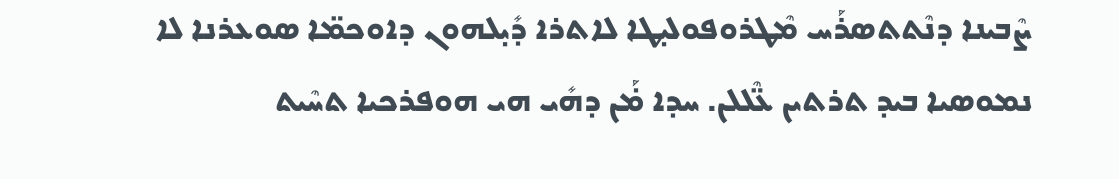ܨܶܒܝܢܐ ܕܢܶܬܬܣܪܰܚ ܡܶܛܪܘܦܘܠܝ̣ܛܐ ܠܐܬܪܐ ܕܺܝ̣ܠܗܘܢ ܕܐܘܟܡ̈ܐ ܣܘܥܪܢܐ ܠܐ ܢܡܘܣܝܐ ܒܝܕ ܬܪܬܝܢ ܥ̈ܶܠܠܢ. ܚܕܐ ܡ̇ܰܢ ܕܗܺܝ ܗܝ ܗܘܦܪܟܝܐ ܬܚܶܝܬ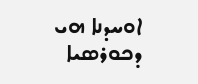ܐܘܚܕܢܐ ܗܝ ܕܟܘܪܣܝܐ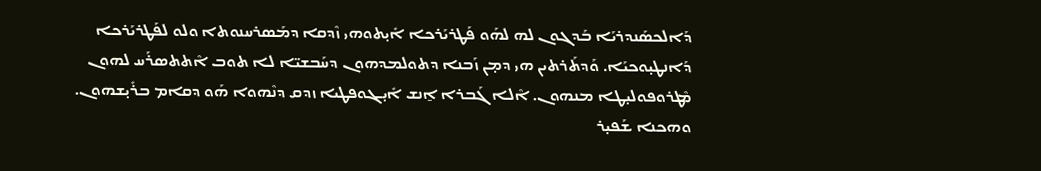ܕܰܐܠܟܣܰܢܕܪܝܰܐ ܒܰܕܓܘܢ ܠܗ ܠܗܰܘ ܦܰܛܪܝܰܪܟܐ ܐܺܝ̣ܬܘܗܝ ܙܶܕܩܐ ܕܡܰܣܪܚܢܘܬܐ ܘܠܘ ܠܦܰܛܪܝܰܪܟܐ ܕܰܐܢܛܝ̣ܘܟܝܰܐ. ܘܰܕܬܰܪܬܝܢ ܗܝ ܕܡ̣ܢ ܙܰܒܢܐ ܕܬܘܠܡܕܗܘܢ ܕܚܰܒܫܝ̈ܐ ܠܐ ܬܘܒ ܐܶܬܬܣܪܰܚ ܠܗܘܢ ܡܶܛܪܘܦܘܠܝ̣ܛܐ ܡܢܗܘܢ. ܐܶܠܐ ܓܰܒܪܐ ܐ̱ܢܫ ܐܺܝ̣ܓܘܦܛܝܐ ܙܕܩ ܕܢܶܗܘܐ ܗܰܘ ܕܩܐܡ ܒܪܺܝ̣ܫܗܘܢ. ܘܗܟܢܐ ܫܰܦܝ̣ܪ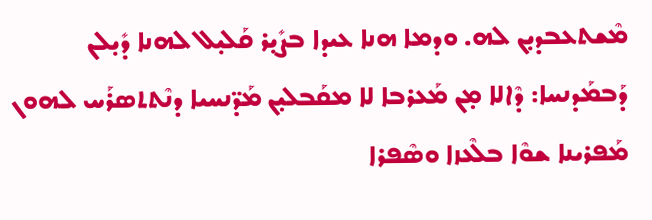ܡܶܫܬܥܒܕܝ̣ܢ ܠܗ. ܘܕܡܐ ܗܢܐ ܥܝܕܐ ܒܨܺܝ̣ܪ ܩܰܠܝ̣ܠ ܠܗܢܐ ܕܺܝ̣ܠܢ ܕܰܒܡܰܕܢܚܐ: ܕܶܐܠܐ ܡ̣ܢ ܡܰܥܪܒܐ ܠܐ ܡܩܰܒܠܝ̣ܢ ܡܰܕ̈ܢܚܝܐ ܕܢܶܬܬܣܪܰܚ ܠܗܘܢ ܡܰܦܪܝܢܐ ܫܘܶܐ ܒܠܶܥܙܐ ܘܣܶܦܪܐ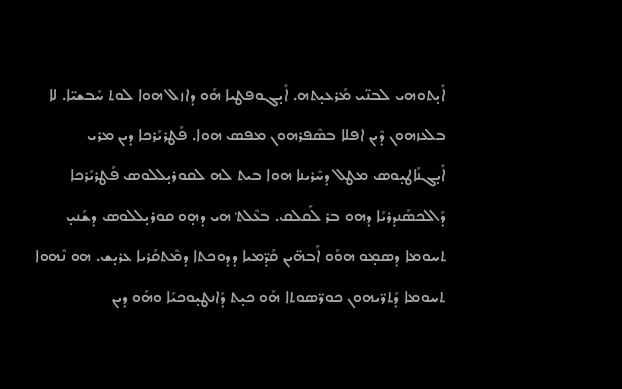ܐܺܝ̣ܬܘܗܝ ܠܒܢ̈ܝ ܡܰܪܥܝ̣ܬܗ. ܐܺܝ̣ܓܘܦܛܝܐ ܗܰܘ ܕܐܙܠ ܗܘܐ ܠܘܬ ܚܰܒܫܝ̈ܐ. ܠܐ ܒܠܥܙܗܘܢ ܕܶܝܢ ܐܦܠܐ ܒܣܶܦܪܗܘܢ ܡܦܣ ܗܘܐ. ܦܰܛܪܝܰܪܟܐ ܕܝܢ ܡܪܝ ܐܺܝ̣ܓܢܰܐܛܝ̣ܘܣ ܡܛܠ ܕܚܶܪܝܢܐ ܗܘܐ ܒܝܬ ܠܗ ܠܩܘܪܝ̣ܠܠܘܣ ܦܰܛܪܝܰܪܟܐ ܕܰܐܠܟܣܰܢܕܪܝܰܐ ܕܗܘ ܒܪ ܠܰܩܠܩ. ܒܥܶܠܬ݀ ܗܝ ܕܗ̣ܘ ܩܘܪܝ̣ܠܠܘܣ ܕܫܰܢܝ̣ ܬܚܘܡܐ ܕܣܡ̣ܘ ܗܘܰܘ ܐܰܒܗ̈ܝܢ ܩܰܕ̈ܡܝܐ ܕܕܘܟܬܐ ܕܡܶܬܩܰܪܝܐ ܥܪܝ̣ܫ. ܗܘ ܢܶܗܘܐ ܬܚܘܡܐ ܕܰܬܪ̈ܝܗܘܢ ܟܘܪ̈ܣܘܬܐ ܗܰܘ ܟܝ̣ܬ ܕܰܐܢܛܝ̣ܘܟܝܰܐ ܘܗܰܘ ܕܝܢ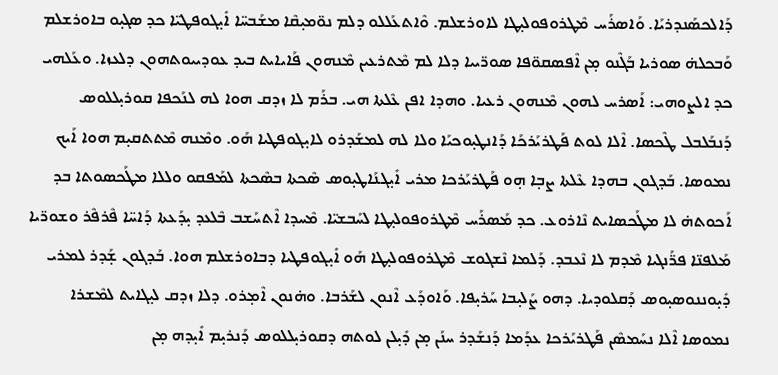ܕܰܐܠܟܣܰܢܕܪܝܰܐ. ܘܰܐܣܪܰܚ ܡܶܛܪܘܦܘܠܝ̣ܛܐ ܠܐܘܪܫܠܡ. ܘܶܐܬܥܰܠܠܘ ܕܠܡ ܢܘ̈ܡܝ̣ܩܶܐ ܡܫܰܒܚ̈ܐ ܐܺܝ̣ܓܘܦܛܝ̈ܐ ܟܕ ܣܓܝ̣ܘ ܒܐܘܪܫܠܡ ܘܰܒܟܠܗ̇ ܣܘܪܝܐ ܒܰܓܶܢܘ ܡ̣ܢ ܐܶܦܣܩܘ̈ܦܐ ܣܘܪ̈ܝܝܐ ܕܠܐ ܠܡ ܡܶܬܪܥܝܢ ܡܶܢܗܘܢ ܦܰܐܝܐܝܬ ܒܝܕ ܥܘܕܝܝܘܬܗܘܢ ܕܠܥܙܐ. ܘܥܰܠܗܝ ܟܕ ܐܠܨܘܗܝ: ܐܰܣܪܚ ܠܗܘܢ ܡܶܢܗܘܢ ܪܥܝܐ. ܘܗܕܐ ܐܦܢ ܥܶܠܬܐ ܗܝ. ܒܪܰܡ ܠܐ ܙܕܩ ܗܘܐ ܠܗ ܠܢܰܟܦܐ ܩܘܪܝ̣ܠܠܘܣ ܕܰܢܒܰܠܒܠ ܛܶܟܣܐ. ܐܶܠܐ ܠܘܬ ܦܰܛܪܝܰܪܟܰܐ ܕܰܐܢܛܝ̣ܘܟܝܰܐ ܘܠܐ ܠܗ ܠܡܫܰܕܪܘ ܠܐܝ̣ܓܘܦܛܝܐ ܗܰܘ. ܘܡܶܢܗ ܡܶܬܬܩܝ̣ܡ ܗܘܐ ܐܰܝܟ ܢܡܘܣܐ. ܒܰܕܓܘܢ ܒܗܕܐ ܥܶܠܬܐ ܨܒ̣ܐ ܗ̣ܘ ܦܰܛܪܝܰܪܟܐ ܡܪܝ ܐܺܝ̣ܓܢܰܐܛܝ̣ܘܣ ܣܶܟܬܐ ܒܣܶܟܬܐ ܠܡܰܦܩܘ ܘܠܠܐ ܡܛܰܟܣܘܬܐ ܒܕ ܐܰܟܘܬܗ̇ ܠܐ ܡܛܰܟܣܐܝܬ ܢܶܐܪܘܥ. ܟܕ ܡܰܣܪܰܚ ܡܶܛܪܘܦܘܠܝ̣ܛܐ ܠܚܰܒܫܝ̈ܐ. ܡܶܚܕܐ ܐܶܬܚܰܫܒ ܒܶܠܥܕ ܝ̣ܕܰܥܬܐ ܕܰܐܚ̈ܐ ܦܶܪܦܶܪ ܘܫܘܪ̈ܝܐ ܡܰܠܦܢ̈ܐ ܦܪ̈ܰܢܓܝܐ ܡܶܕܡ ܠܐ ܢܶܥܒܕ. ܕܰܠܡܐ ܢܶܫܓܘܫ ܡܶܛܪܘܦܘܠܝ̣ܛܐ ܗܰܘ ܐܺܝ̣ܓܘܦܛܝܐ ܕܒܐܘܪܫܠܡ ܗܘܐ. ܒܰܕܓܘܢ ܫ̣ܰܕܪ ܠܡܪܝ ܕܺܝ̣ܘܢܢܘܣܝ̣ܘܣ ܕܰܩܠܘܕܝܐ. ܕܗܘ ܨܰܠܝ̣ܒܐ ܚܰܪܝ̣ܦܐ. ܘܰܐܘܕܰܥ ܐܶܢܘܢ ܠܫܰܪܒܐ. ܘܗ̇ܢܘܢ ܐܶܡ̣ܪܘ. ܕܠܐ ܙܕܩ ܠܝ̣ܓܐܝܬ ܠܡܶܫܪܐ ܢܡܘܣܐ ܐܶܠܐ ܢܚܰܡܣܶܢ ܦܰܛܪܝܰܪܟܐ ܥܕܰܡܐ ܕܰܢܫܰܕܪ ܚܢܰܢ ܡ̣ܢ ܕܺܝ̣ܠܢ ܠܘܬܗ ܕܩܘܪܝ̣ܠܠܘܣ ܕܰܢܪܝ̣ܡ ܐܺܝ̣ܕܗ ܡ̣ܢ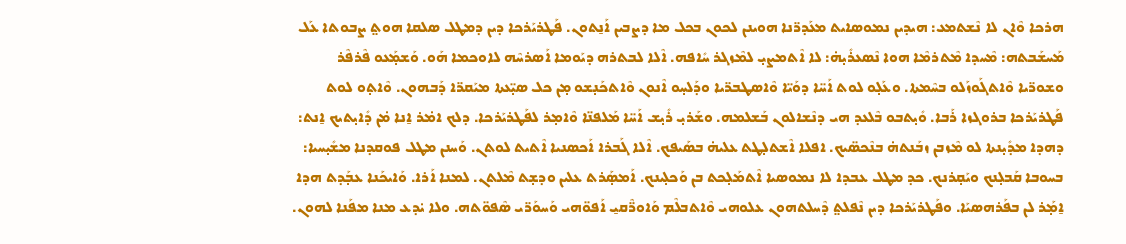ܗܪܟܐ ܘܶܐܢ ܠܐ ܢܶܫܬܡܥ: ܗܝܕܝܢ ܢܡܘܣܐܝܬ ܡܥܰܕܪ̈ܢܐ ܗܘܝܢܢ ܠܟܘܢ ܒܟܠ ܡܐ ܕܨܒܝܢ ܐܰܢ̱ܬܘܢ. ܦܰܛܪܝܰܪܟܐ ܕܝܢ ܕܡܛܠ ܣܠܩܐ ܗܘܬ݀ ܨܒܘܬܐ ܥܰܠ ܡܰܚܫܰܒܬܗ: ܡܶܚܕܐ ܡܶܬܪܡܶܐ ܗܘܐ ܢܶܣܥܪܺܝ̣ܗ̇: ܠܐ ܐܶܬܡܨܝ̣ ܠܡܶܙܓܪ ܚܺܐܦܗ. ܐܶܠܐ ܠܒܬܪܗ ܕܝܰܘܡܐ ܐܰܣܪܚܶܗ ܠܐܘܟܡܐ ܗܰܘ. ܘܰܫܡ̣ܰܥܘ ܦܶܪܦܶܪ ܘܫܘܪ̈ܝܐ ܘܶܐܬܓܰܘܙܰܠܘ ܒܚܶܡܬܐ. ܘܥܰܠ̣ܘ ܠܘܬ ܐܰܚ̈ܐ ܕܘܰܝ̈ܐ ܘܶܐܣܛܒܪ̈ܝܐ ܘܕܰܠܚ̣ܘ ܐܶܢܘܢ ܘܶܐܬܟܰܢ̣ܫܘ ܡ̣ܢ ܟܠ ܣܝ̣̈ܥܬܐ ܡܝܰܩܪ̈ܐ ܕܰܒܗܘܢ. ܘܶܐܬ̣ܘ ܠܘܬ ܦܰܛܪܝܰܪܟܐ ܒܪܘܓܙܐ ܪܰܒܐ. ܘܺܝ̣ܬܒܘ ܒܶܠܥܕ ܗܝ ܕܢܶܫܐܠܘܢ ܒܰܫܠܡܗ. ܘܫܰܪܝ̣ ܪܺܝ̣ܫ ܐܰܚ̈ܐ ܡܰܠܦܢ̈ܐ ܘܶܐܡ̣ܪ ܠܦܰܛܪܝܰܪܟܐ. ܕܠܟ ܐܡ̇ܪ ܐ̱ܢܐ ܡ̇ܢ ܕܺܐܝ̣ܬܝܟ ܐ̱ܢܬ: ܕܗܕܐ ܡܕܺܝ̣ܢܬܐ ܠܘ ܡܶܙܒܢ ܙܒܰܢܬܗ̇ ܒܢܶܟܣ̈ܝܟ. ܐܦܠܐ ܐܶܫܬܠ̣ܛܬ ܥܠܝܗ̇ ܒܣܰܝܦܟ. ܐܶܠܐ ܓܰܒܪܐ ܐܰܟܣܢܝܐ ܐܶܬܝܬ ܠܘܬܢ. ܘܰܚܢܢ ܡܛܠ ܦܘܩܕܢܐ ܡܫܺܝ̣ܚܝܐ: ܒܚܘܒܐ ܩܰܒܠ̣ܢܟ ܘܝܰܩ̣ܪܢܟ. ܟܕ ܡܛܠ ܥܒܕܐ ܠܐ ܢܡܘܣܝܐ ܐܶܬܡܰܠ̣ܟܬ ܒܢ ܘܰܟܠ̣ܝܢܟ. ܐܰܡܣ̣ܰܪܬ ܥܠܝܢ ܘܕܫ̣ܬ ܡܶܠܬܢ. ܠܡܢܐ ܐܰܪܐ. ܘܰܐܝܟܰܢܐ ܥܒ̣ܰܕܬ ܗܕܐ ܐ̱ܡ̣ܰܪ ܠܢ ܒܦܰܪܗܣܝܰܐ. ܘܦܰܛܪܝܰܪܟܐ ܕܝܢ ܢܶܦܠܬ݀ ܕܶܚܠܬܗܘܢ ܥܠܘܗܝ ܘܶܐܬܒܠܶܡ ܘܰܐܘܪ̈ܶܩܝ̱ ܐܰܦܘ̈ܗܝ ܘܰܚܘܰܪ̈ܝ ܣܶܦܘ̈ܬܗ. ܘܠܐ ܝ̇ܕܥ ܡܢܐ ܡܦܰܢܐ ܠܗܘܢ.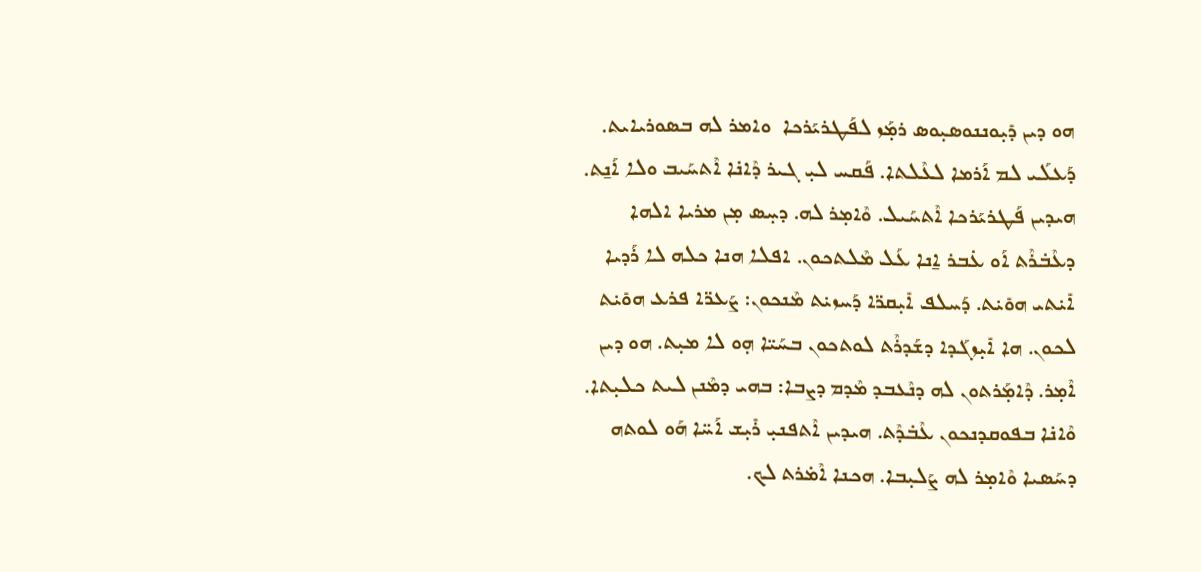ܗܘ ܕܝܢ ܕܺܝ̣ܘܢܢܘܣܝ̣ܘܣ ܪܡ̣ܰܙ ܠܦܰܛܪܝܰܪܟܐ  ܘܐܡܪ ܠܗ ܒܣܘܪܝܐܝܬ. ܕܰܥܠܰܝ ܠܡ ܐܰܪܡܐ ܠܥܶܠܬܐ. ܦܰܩܚ ܠܝ̣ ܓܝܪ ܕܶܐܢ̇ܐ ܐܶܬܚܰܝܒ ܘܠܐ ܐܰܢ̱ܬ. ܗܝܕܝܢ ܦܰܛܪܝܰܪܟܐ ܐܶܬܚܰܝܠ. ܘܶܐܡ̣ܪ ܠܗ. ܕܚ̣ܣ ܡ̣ܢ ܡܪܝܐ ܐܠܗܐ ܕܥܶܒ̇ܪܶܬ ܐܰܘ ܥ̇ܒܪ ܐ̱ܢܐ ܥܰܠ ܡܶܠܬܟܘܢ. ܐܦܠܐ ܗܢܐ ܟܠܗ ܠܐ ܪܰܕܝܐ ܐܺܝ̇ܬܝ ܗܘܺܝ̇ܬ. ܕܰܚܠܦ ܐܺܝ̣ܩܪ̈ܐ ܕܰܚܙܝ̇ܬ ܡܶܢܟܘܢ: ܨܰܥܪ̈ܐ ܦܪܥ ܗܘܺܝ̇ܬ ܠܟܘܢ. ܗܐ ܐܺܝ̣ܙܓܰܕܐ ܕܫܰܕܪܶܬ ܠܘܬܟܘܢ ܒܚܰܝ̈ܐ ܗ̣ܘ ܠܐ ܡܝ̣ܬ. ܗܘ ܕܝܢ ܐܶܡ̣ܪ. ܕܶܐܡ̣ܰܪܬܘܢ ܠܗ ܕܢܶܥܒܕ ܡܶܕܡ ܕܨܒܐ: ܒܗܝ ܕܡܶܢܢ ܠܝܬ ܟܠܝ̣ܬܐ. ܘܶܐܢ̇ܐ ܒܦܘܩܕܢܟܘܢ ܥܶܒ̇ܕܶܬ. ܗܝܕܝܢ ܐܶܬܦܢܝ̣ ܪܺܝ̣ܫ ܐܰܚ̈ܐ ܗܰܘ ܠܘܬܗ ܕܚܰܣܝܐ ܘܶܐܡ̣ܪ ܠܗ ܨܰܠܝ̣ܒܐ. ܗܟܢܐ ܐܶܡ̇ܪܬ ܠܟ.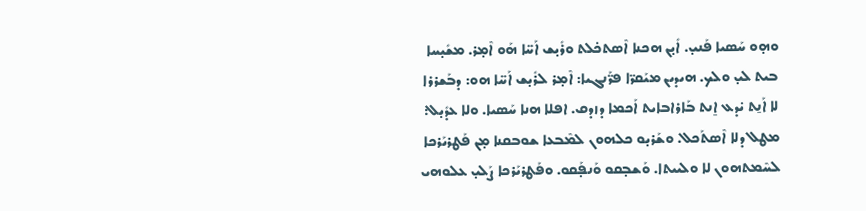ܘܗ̣ܘ ܚܰܣܝܐ ܦܰܢܝ̣. ܐܺܝ̣ܢ ܗܟܢܐ ܐܶܣܬܟ̇ܠܬ ܘܪܺܝ̣ܫ ܐܰܚ̈ܐ ܗܰܘ ܐܶܡ̣ܪ. ܡܫܺܝ̣ܚܐ ܒܝܬ ܠܝ̣ ܘܠܟ. ܗܝܕܝܢ ܡܝܰܩܪ̈ܐ ܦܪ̈ܰܢܓܝܐ: ܐܶܡ̣ܪ ܠܪܺܝ̣ܫ ܐܰܚ̈ܐ ܗܘ: ܕܒܰܫܪܪܐ ܠܐ ܐܰܢ̱ܬ ܝ̇ܕܥ ܐ̱ܢܬ ܒܰܐܪܐܒܐܝܬ ܐܰܟܡܐ ܕܙܕܩ. ܐܦܠܐ ܗܢܐ ܚܰܣܝܐ. ܘܠܐ ܥܕܺܝ̣ܠ: ܡܛܠ ܕܠܐ ܐܶܣܬܰܟܠ. ܘܫܰܪܝ̣ܘ ܟܠܗܘܢ ܠܡܶܒܥܐ ܫܘܒܩܢܐ ܡ̣ܢ ܦܰܛܪܝܰܪܟܐ ܠܚܶܡܬܗܘܢ ܠܐ ܘܠܝܝܬܐ. ܘܰܫܒ̣ܩܘ ܘܰܢܦ̣ܰܩܘ. ܘܦܰܛܪܝܰܪܟܐ ܨܰܠܝ̣ ܥܠܘܗܝ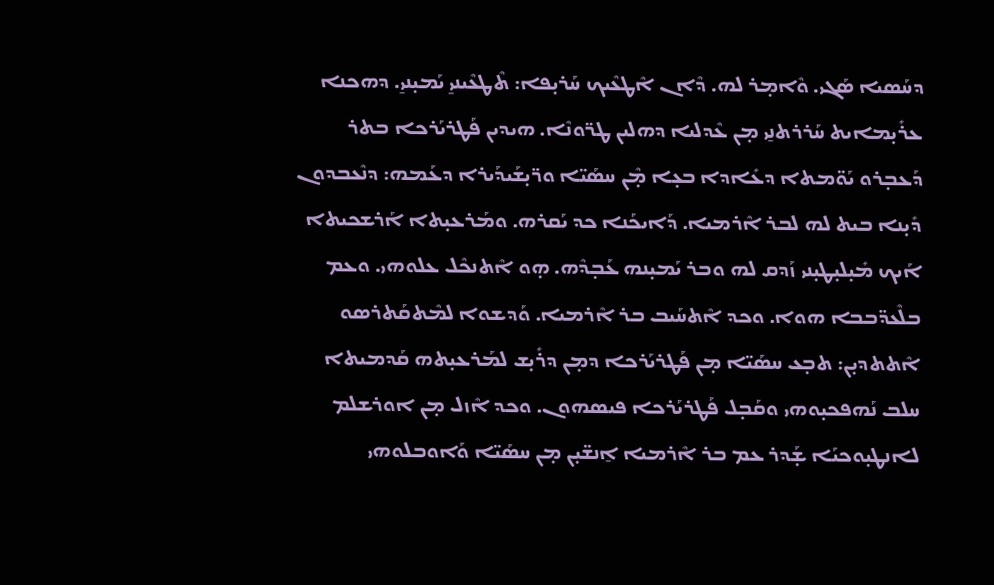ܕܚܰܣܝܐ ܣܰܓܝ. ܘܶܐܡ̣ܪ ܠܗ. ܕܶܐܢ ܐܶܛܥܶܝܟ ܚܰܪܝ̣ܦܐ: ܬܶܛܥܶܝܢܝ̱ ܝܰܡܝ̣ܢܝ̱. ܕܗܟܢܐ ܥܪܺܝ̣ܡܐܝܬ ܚܰܪܪܬܢ̱ܝ ܡ̣ܢ ܥܶܕܠܝܐ ܕܗܠܝܢ ܛܪ̈ܘܢܶܐ. ܗܝܕܝܢ ܦܰܛܪܝܰܪܟܐ ܒܬܪ ܕܰܥܒ̣ܪܘ ܝܰܘ̈ܡܬܐ ܕܥܺܐܕܐ ܒܥ̣ܐ ܡ̣ܶܢ ܚܣܰܝ̈ܐ ܘܪ̈ܝ̣ܫܰܝܕܰܝܪܐ ܕܥܰܡܗ: ܕܢܶܥܒܕܘܢ ܕܺܝ̣ܢܐ ܒܝܬ ܠܗ ܠܒܪ ܐܶܪܡܝܐ. ܕܰܐܝܟܰܢܐ ܟܕ ܝܰܩܪܗ. ܘܡܰܪܥܝ̣ܬܐ ܐܰܪܫܟܝܬܐ ܐܰܝܟ ܡܺܝ̣ܠܝ̣ܛܝ̣ܢܝ ܙܰܕܩ ܠܗ ܘܒܪ ܝܰܡܝ̣ܢܗ ܥܰܒ̣ܕܶܗ. ܗ̣ܘ ܐܶܬܢܟܶܠ ܥܠܘܗܝ. ܘܥܡ ܒܠܶܥܕ̈ܒܒܐ ܗܘܐ. ܘܟܕ ܐܶܬܚܰܝܒ ܒܪ ܐܶܪܡܝܐ. ܘܰܕܫܘܐ ܠܡܶܬܩܰܬܪܣܘ ܐܶܬܬܕܝ̣ܢ: ܬܒ̣ܥ ܚܣܰܝ̈ܐ ܡ̣ܢ ܦܰܛܪܝܰܪܟܐ ܕܡ̣ܢ ܕܪܺܝ̣ܫ ܠܡܰܪܥܝ̣ܬܗ ܩܰܕܡܝܬܐ ܚܠܒ ܢܰܗܦܟܝ̣ܘܗܝ ܘܩܰܒ̣ܠ ܦܰܛܪܝܰܪܟܐ ܦܝܣܗܘܢ. ܘܟܕ ܐܶܙܠ ܡ̣ܢ ܐܘܪܫܠܡ ܠܐܢܛܝ̣ܘܟܝܰܐ ܫ̣ܰܕܪ ܥܡ ܒܪ ܐܶܪܡܝܐ ܐ̱ܢܫ̈ܝ̣ܢ ܡ̣ܢ ܚܣܰܝ̈ܐ ܘܰܐܘܒܠܘܗܝ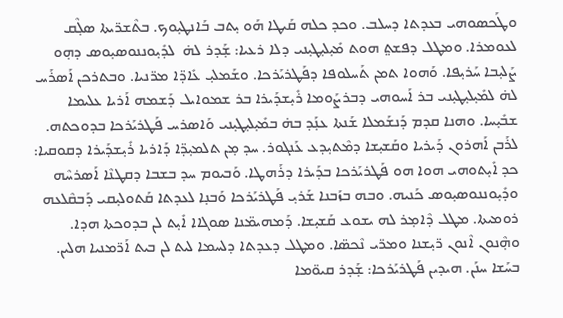ܘܛܰܟܣܘܗܝ ܒܥܕܬܐ ܕܚܠܒ. ܘܟܕ ܟܠܗ ܩܰܝܛܐ ܗܰܘ ܝ̣ܬܒ ܒܰܐܢܛܝ̣ܘܟ. ܒܬܶܫܪ̈ܝܬܐ ܣܠ̣ܶܩ ܠܥܘܡܪܐ. ܘܡܛܠ ܕܦܫܬ݀ ܗܘܬ ܡܺܝ̣ܠܝ̣ܛܝ̣ܢܝ ܕܠܐ ܪܥܝܐ: ܫ̣ܰܕܪ ܠܗ̇  ܠܕܺܝ̣ܘܢܢܘܣܝ̣ܘܣ ܕܗ̣ܘ ܨܰܠܝ̣ܒܐ ܚܰܪܝ̣ܦܐ. ܘܰܗܘܐ ܬܡܢ ܬܰܚܠܘܦܐ ܕܦܰܛܪܝܰܪܟܐ. ܘܫܰܡܠܝ̣ ܥܺܐܕ̈ܐ ܡܪ̈ܢܝܐ. ܘܒܬܪܟܢ ܐܰܣܪܰܚ ܠܗ̇ ܠܡܺܝ̣ܠܝ̣ܛܝ̣ܢܝ ܒܪ ܐܰܚܘܗܝ ܕܒܪܨܰܘܡܐ ܪܺܝ̣ܫܕܰܝܪܐ ܒܪ ܫܡܘܐܝܠ ܕܰܫܡܗ ܐܰܪܝܐ ܥܠܝܡܐ ܫܒܺܝ̣ܚܐ. ܘܗܢܐ ܩܕܡ ܕܰܢܫܰܡܠܐ ܫܰܢܬܐ ܥܢ̣ܰܕ ܒܗ̇ ܒܡܺܝ̣ܠܝ̣ܛܝ̣ܢܝ ܘܰܐܣܪܚ ܦܰܛܪܝܰܪܟܐ ܒܕܘܟܬܗ. ܠܪܰܒܢ ܐܰܗܪܘܢ ܕܰܝܪܝܐ ܘܩܰܫܝ̣ܫܐ ܕܡܶܬܝ̣ܕܥ ܥܰܢܓܘܪ. ܚܕ ܡ̣ܢ ܬܠܡܝ̣ܕ̈ܐ ܕܰܐܪܝܐ ܪܺܝ̣ܫܕܰܝܪܐ ܕܩܘܩܝܐ: ܟܕ ܐܺܝ̣ܬܘܗܝ ܗܘܐ ܗܘ ܦܰܛܪܝܰܪܟܐ ܒܕܰܝܪܐ ܕܪܰܗܛܐ. ܘܰܒܝܘܡ ܚܕ ܒܫܒܐ ܕܩܛܢܶܐ ܐܰܣܪܚܶܗ ܘܕܺܝ̣ܘܢܢܘܣܝ̣ܘܣ ܟܰܢܝܗ. ܘܒܗ ܒܙܰܒܢܐ ܫܰܪܝ̣ ܦܰܛܪܝܰܪܟܐ ܘܰܒܢ̣ܐ ܠܥܕܬܐ ܩܰܬܘܠܝ̣ܩܝ ܕܰܒܩܶܠܥܗ ܪܘܡܝܬܐ. ܡܛܠ ܕܶܐܡ̣ܪ ܠܗ ܝܫܘܥ ܩܰܫܝ̣ܫܐ. ܕܰܡܗܝܡ̈ܢܐ ܣܘܓܐܐ ܐܺܝ̣ܬ ܠܢ ܒܕܘܟܬܐ ܗܕܐ. ܘܗ̣ܶܢܘܢ ܐܶܢܘܢ ܪ̈ܝ̣ܫܢܐ ܘܡܪ̈ܝ ܢܶܟܣ̈ܐ. ܘܡܛܠ ܕܥܕܬܐ ܕܠܚܡܐ ܠܝܬ ܠܢ ܒܝܬ ܐܰܪ̈ܡܢܝܐ ܗܠܝܢ. ܒܚܰܫܐ ܚܢܰܢ. ܗܝܕܝܢ ܦܰܛܪܝܰܪܟܐ: ܫ̣ܰܕܪ ܩܝܘ̈ܡܐ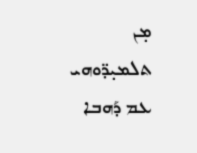ܡ̣ܢ ܬܠܡܝ̣ܕ̈ܘܗܝ ܥܡ ܕܰܗܒܐ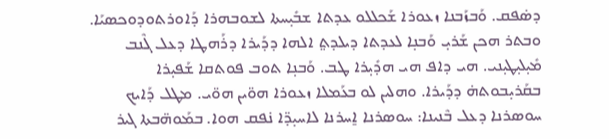ܕܣ̇ܦܩ. ܘܰܒܙܰܒܢܐ ܙܥܘܪܐ ܫܰܟܠܠܘ ܥܕܬܐ ܫܒܺܝ̣ܚܬܐ ܠܫܘܒܗܪܐ ܕܰܐܘܪܬܘܕܘܟܣܝܰܐ. ܘܒܬܪ ܗܟܢ ܫܰܪܝ̣ ܘܰܒܢ̣ܐ ܠܥܕܬܐ ܕܝܠܕܬ݀ ܐܠܗܐ ܕܕܰܝܪܐ ܕܪܰܗܛܐ ܕܥܠ ܓܶܢܒ ܡܺܝ̣ܠܝ̣ܛܝ̣ܢܝ. ܗܝ ܕܐܦ ܗܝ ܗܕܺܝ̣ܪܐ ܛܒ. ܘܰܒܢ̣ܐ ܬܘܒ ܦܘܬܩܐ ܫܰܦܝ̣ܪܐ ܒܩܰܪܝ̣ܒܘܬܗ̇ ܕܕܰܝܪܐ. ܘܗܠܝܢ ܠܘ ܒܥܰܡܠܐ ܙܥܘܪܐ ܗܘ̈ܝܢ ܗܘ̈ܝ. ܡܛܠ ܕܰܐܝܟ ܚܘܣܪܢܐ ܕܥܠ ܒܶܢܝܢܐ: ܚܘܣܪܢܐ ܐ̱ܚܪܢܐ ܠܐܚܝ̣ܕ̈ܐ ܢ̇ܦܩ ܗܘܐ. ܒܡܰܘܗ̈ܒܬܐ ܓܝܪ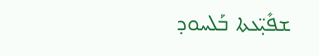ܫܦܺܝ̣̈ܥܬܐ ܒܰܠܚܘܕ